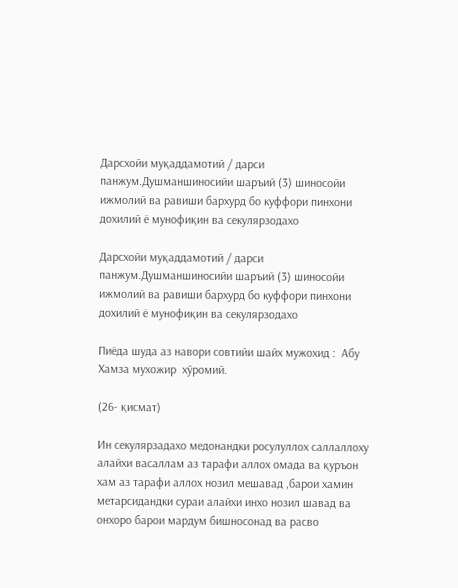Дарсхойи муқаддамотий / дарси панжум.Душманшиносийи шаръий (3) шиносойи ижмолий ва равиши бархурд бо куффори пинхони дохилий ё мунофиқин ва секулярзодахо

Дарсхойи муқаддамотий / дарси панжум.Душманшиносийи шаръий (3) шиносойи ижмолий ва равиши бархурд бо куффори пинхони дохилий ё мунофиқин ва секулярзодахо

Пиёда шуда аз навори совтийи шайх мужохид :  Абу Хамза мухожир  хўромий.

(26- қисмат)

Ин секулярзадахо медонандки росулуллох саллаллоху алайхи васаллам аз тарафи аллох омада ва қуръон хам аз тарафи аллох нозил мешавад ,барои хамин метарсидандки сураи алайхи инхо нозил шавад ва онхоро барои мардум бишносонад ва расво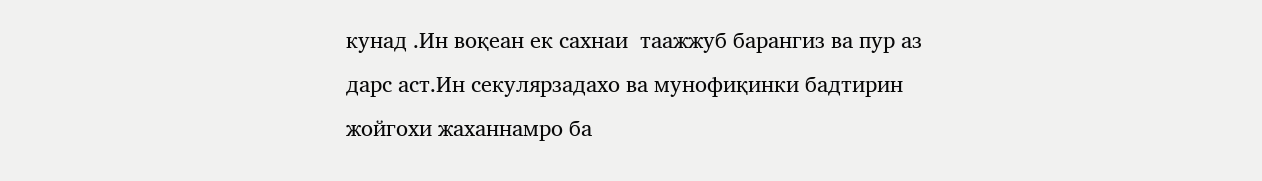кунад .Ин воқеан ек сахнаи  таажжуб барангиз ва пур аз дарс аст.Ин секулярзадахо ва мунофиқинки бадтирин жойгохи жаханнамро ба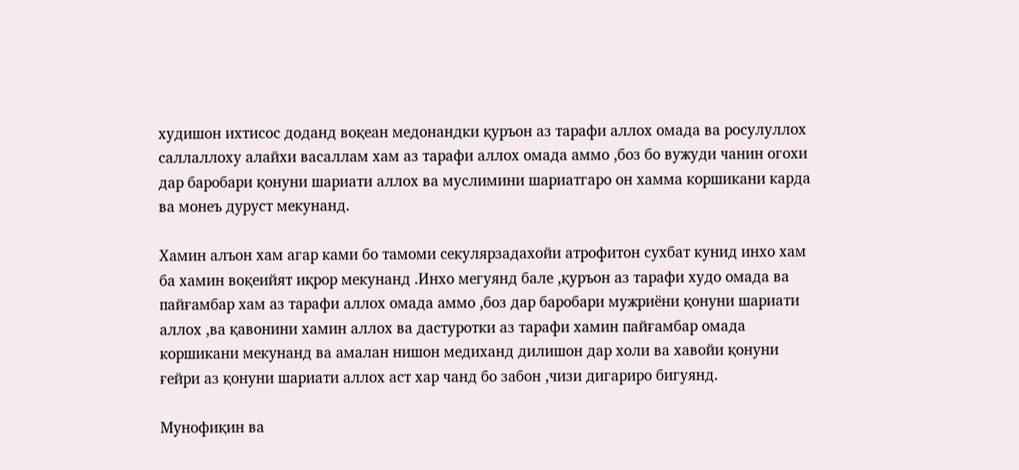худишон ихтисос доданд воқеан медонандки қуръон аз тарафи аллох омада ва росулуллох саллаллоху алайхи васаллам хам аз тарафи аллох омада аммо ,боз бо вужуди чанин огохи дар баробари қонуни шариати аллох ва муслимини шариатгаро он хамма коршикани карда ва монеъ дуруст мекунанд.

Хамин алъон хам агар ками бо тамоми секулярзадахойи атрофитон сухбат кунид инхо хам ба хамин воқеийят иқрор мекунанд .Инхо мегуянд бале ,қуръон аз тарафи худо омада ва пайғамбар хам аз тарафи аллох омада аммо ,боз дар баробари мужриёни қонуни шариати аллох ,ва қавонини хамин аллох ва дастуротки аз тарафи хамин пайғамбар омада коршикани мекунанд ва амалан нишон медиханд дилишон дар холи ва хавойи қонуни ғейри аз қонуни шариати аллох аст хар чанд бо забон ,чизи дигариро бигуянд.

Мунофиқин ва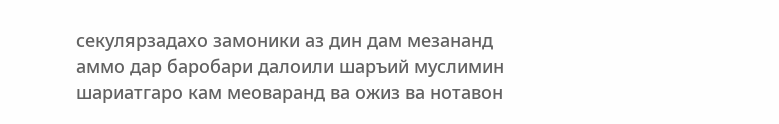секулярзадахо замоники аз дин дам мезананд аммо дар баробари далоили шаръий муслимин шариатгаро кам меоваранд ва ожиз ва нотавон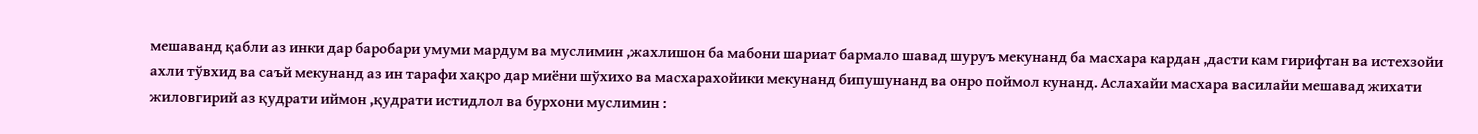мешаванд қабли аз инки дар баробари умуми мардум ва муслимин ,жахлишон ба мабони шариат бармало шавад шуруъ мекунанд ба масхара кардан ,дасти кам гирифтан ва истехзойи ахли тўвхид ва саъй мекунанд аз ин тарафи хақро дар миёни шўхихо ва масхарахойики мекунанд бипушунанд ва онро поймол кунанд. Аслахайи масхара василайи мешавад жихати жиловгирий аз қудрати иймон ,қудрати истидлол ва бурхони муслимин :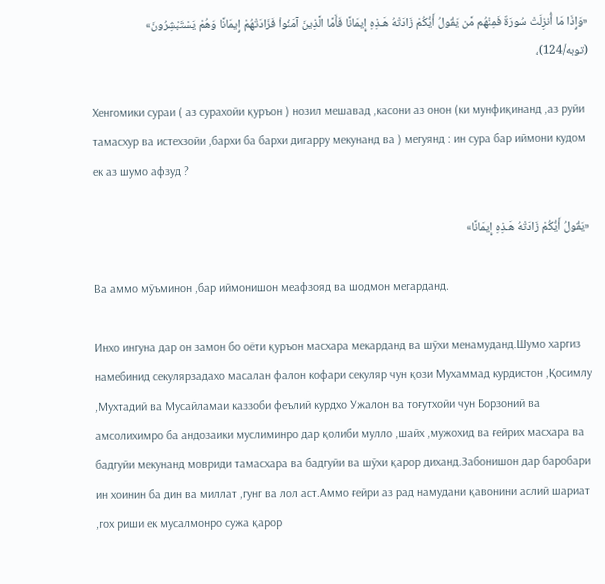«وَإِذَا مَا أُنزِلَتْ سُورَةٌ فَمِنْهُم مَّن یَقُولُ أَیُّکُمْ زَادَتْهُ هَـذِهِ إِیمَانًا فَأَمَّا الَّذِینَ آمَنُواْ فَزَادَتْهُمْ إِیمَانًا وَهُمْ یَسْتَبْشِرُونَ» (توبه/124)،

Хенгомики сураи ( аз сурахойи қуръон ) нозил мешавад ,касони аз онон (ки мунфиқинанд ,аз руйи тамасхур ва истехзойи ,бархи ба бархи дигарру мекунанд ва ) мегуянд : ин сура бар иймони кудом ек аз шумо афзуд ?

«یَقُولُ أَیُّکُمْ زَادَتْهُ هَـذِهِ إِیمَانًا»

Ва аммо мўъминон ,бар иймонишон меафзояд ва шодмон мегарданд.

Инхо ингуна дар он замон бо оёти қуръон масхара мекарданд ва шўхи менамуданд.Шумо харгиз намебинид секулярзадахо масалан фалон кофари секуляр чун қози Мухаммад курдистон ,Қосимлу ,Мухтадий ва Мусайламаи каззоби феълий курдхо Ужалон ва тоғутхойи чун Борзоний ва амсолихимро ба андозаики муслиминро дар қолиби мулло ,шайх ,мужохид ва ғейрих масхара ва бадгуйи мекунанд мовриди тамасхара ва бадгуйи ва шўхи қарор диханд.Забонишон дар баробари ин хоинин ба дин ва миллат ,гунг ва лол аст.Аммо ғейри аз рад намудани қавонини аслий шариат ,гох риши ек мусалмонро сужа қарор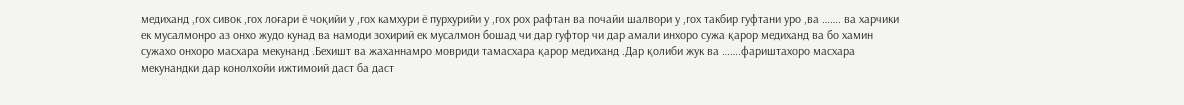медиханд ,гох сивок ,гох лоғари ё чоқийи у ,гох камхури ё пурхурийи у ,гох рох рафтан ва почайи шалвори у ,гох такбир гуфтани уро ,ва ……. ва харчики ек мусалмонро аз онхо жудо кунад ва намоди зохирий ек мусалмон бошад чи дар гуфтор чи дар амали инхоро сужа қарор медиханд ва бо хамин сужахо онхоро масхара мекунанд .Бехишт ва жаханнамро мовриди тамасхара қарор медиханд .Дар қолиби жук ва …….фариштахоро масхара мекунандки дар конолхойи ижтимоий даст ба даст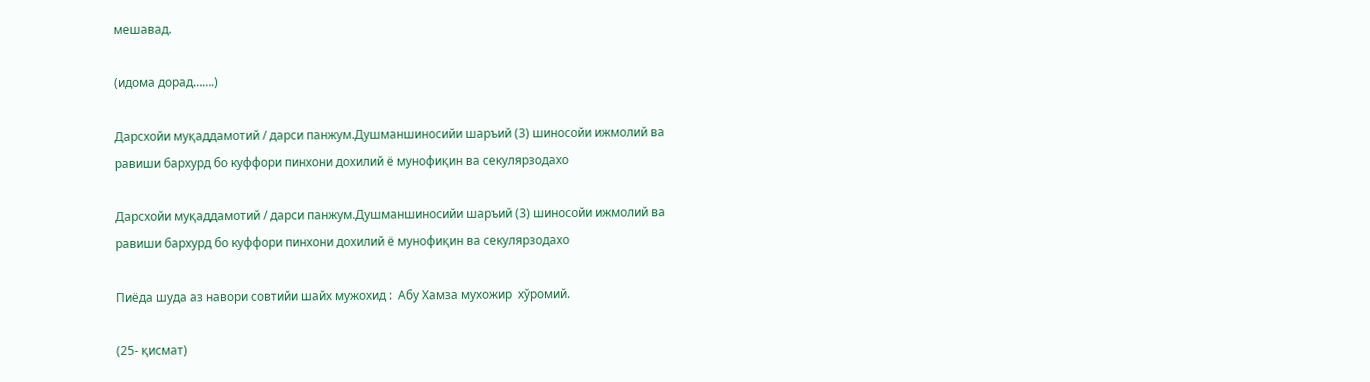мешавад.

(идома дорад…….)

Дарсхойи муқаддамотий / дарси панжум.Душманшиносийи шаръий (3) шиносойи ижмолий ва равиши бархурд бо куффори пинхони дохилий ё мунофиқин ва секулярзодахо

Дарсхойи муқаддамотий / дарси панжум.Душманшиносийи шаръий (3) шиносойи ижмолий ва равиши бархурд бо куффори пинхони дохилий ё мунофиқин ва секулярзодахо

Пиёда шуда аз навори совтийи шайх мужохид :  Абу Хамза мухожир  хўромий.

(25- қисмат)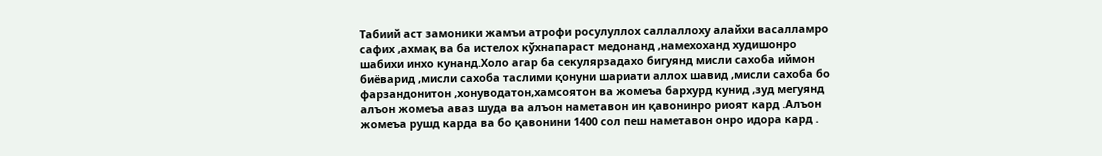Табиий аст замоники жамъи атрофи росулуллох саллаллоху алайхи васалламро сафих ,ахмақ ва ба истелох кўхнапараст медонанд ,намехоханд худишонро шабихи инхо кунанд.Холо агар ба секулярзадахо бигуянд мисли сахоба иймон биёварид ,мисли сахоба таслими қонуни шариати аллох шавид ,мисли сахоба бо фарзандонитон ,хонуводатон,хамсоятон ва жомеъа бархурд кунид ,зуд мегуянд алъон жомеъа аваз шуда ва алъон наметавон ин қавонинро риоят кард .Алъон жомеъа рушд карда ва бо қавонини 1400 сол пеш наметавон онро идора кард .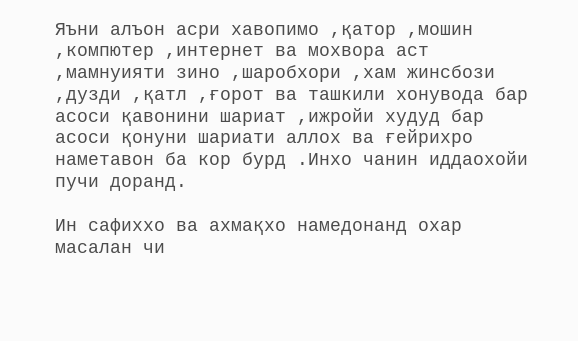Яъни алъон асри хавопимо ,қатор ,мошин ,компютер ,интернет ва мохвора аст ,мамнуияти зино ,шаробхори ,хам жинсбози ,дузди ,қатл ,ғорот ва ташкили хонувода бар асоси қавонини шариат ,ижройи худуд бар асоси қонуни шариати аллох ва ғейрихро наметавон ба кор бурд .Инхо чанин иддаохойи пучи доранд.

Ин сафиххо ва ахмақхо намедонанд охар масалан чи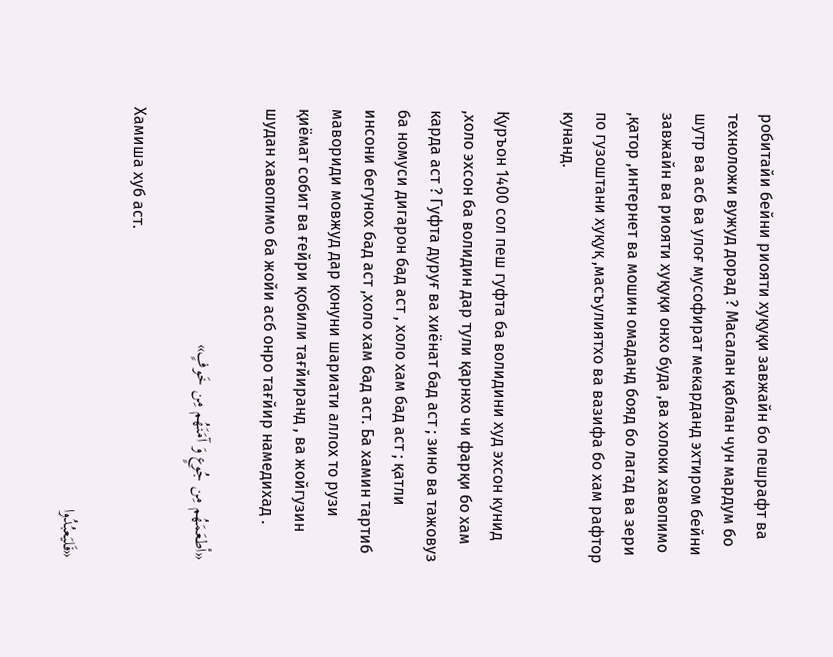робитайи бейни риояти хуқуқи завжайн бо пешрафт ва техноложи вужуд дорад ? Масалан қаблан чун мардум бо шутр ва асб ва улоғ мусофират мекарданд эхтиром бейни завжайн ва риояти хуқуқи онхо буда ,ва холоки хавопимо ,қатор ,интернет ва мошин омаданд бояд бо лагад ва зери по гузоштани хуқуқ ,масъулиятхо ва вазифа бо хам рафтор кунанд.

Қуръон 1400 сол пеш гуфта ба волидини худ эхсон кунид ,холо эхсон ба волидин дар тули қарнхо чи фарқи бо хам карда аст ? Гуфта дуруғ ва хиёнат бад аст ; зино ва тажовуз ба номуси дигарон бад аст , холо хам бад аст ; қатли инсони бегунох бад аст ,холо хам бад аст. Ба хамин тартиб мавориди мовжуд дар қонуни шариати аллох то рузи қиёмат собит ва ғейри қобили тағйиранд , ва жойгузин шудан хавопимо ба жойи асб онро тағйир намедихад .

«أطعَمَهُم مِن جُوعٍ وَ آمَنَهُم مِن خَوفٍ»

Хамиша хуб аст.

«فَلیَعبُدُوا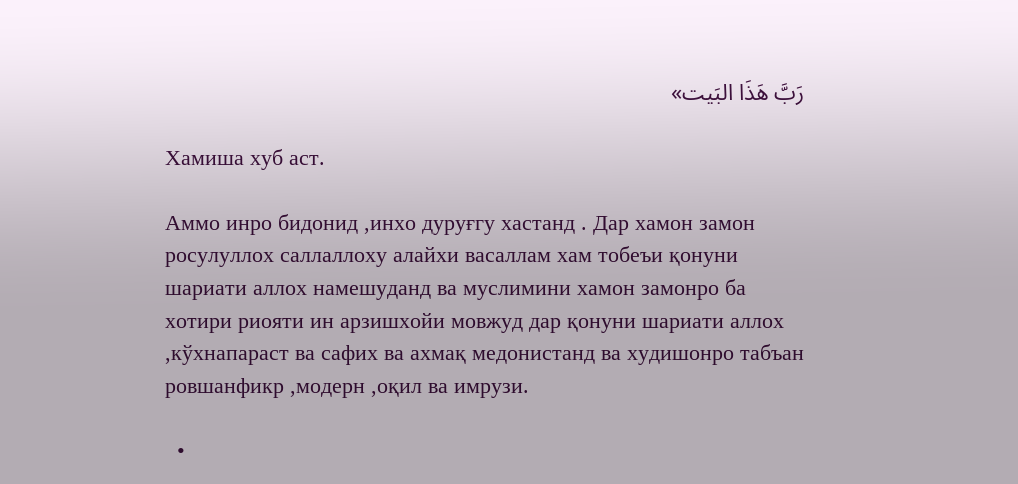رَبَّ هَذَا البَیت»

Хамиша хуб аст.

Аммо инро бидонид ,инхо дуруғгу хастанд . Дар хамон замон росулуллох саллаллоху алайхи васаллам хам тобеъи қонуни шариати аллох намешуданд ва муслимини хамон замонро ба хотири риояти ин арзишхойи мовжуд дар қонуни шариати аллох ,кўхнапараст ва сафих ва ахмақ медонистанд ва худишонро табъан ровшанфикр ,модерн ,оқил ва имрузи.

  •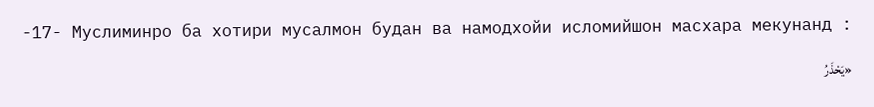-17- Муслиминро ба хотири мусалмон будан ва намодхойи исломийшон масхара мекунанд :

«يَحْذَرُ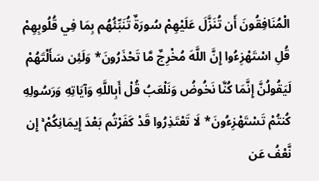الْمُنَافِقُونَ أَن تُنَزَّلَ عَلَيْهِمْ سُورَةٌ تُنَبِّئُهُم بِمَا فِي قُلُوبِهِمْ قُلِ اسْتَهْزِءُوا إِنَّ اللَّهَ مُخْرِجٌ مَّا تَحْذَرُونَ* وَلَئِن سَأَلْتَهُمْ لَيَقُولُنَّ إِنَّمَا كُنَّا نَخُوضُ وَنَلْعَبُ قُلْ أَبِاللَّهِ وَآيَاتِهِ وَرَسُولِهِ كُنتُمْ تَسْتَهْزِءُونَ* لَا تَعْتَذِرُوا قَدْ كَفَرْتُم بَعْدَ إِيمَانِكُمْ ۚ إِن نَّعْفُ عَن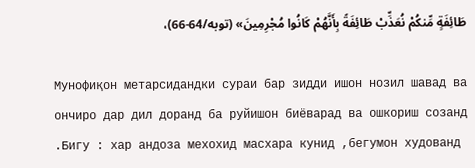طَائِفَةٍ مِّنكُمْ نُعَذِّبْ طَائِفَةً بِأَنَّهُمْ كَانُوا مُجْرِمِينَ» (توبه/64-66)،

Мунофиқон метарсидандки сураи бар зидди ишон нозил шавад ва ончиро дар дил доранд ба руйишон биёварад ва ошкориш созанд .Бигу : хар андоза мехохид масхара кунид ,бегумон худованд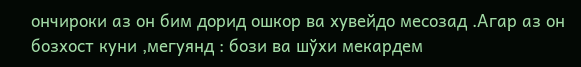ончироки аз он бим дорид ошкор ва хувейдо месозад .Агар аз он бозхост куни ,мегуянд : бози ва шўхи мекардем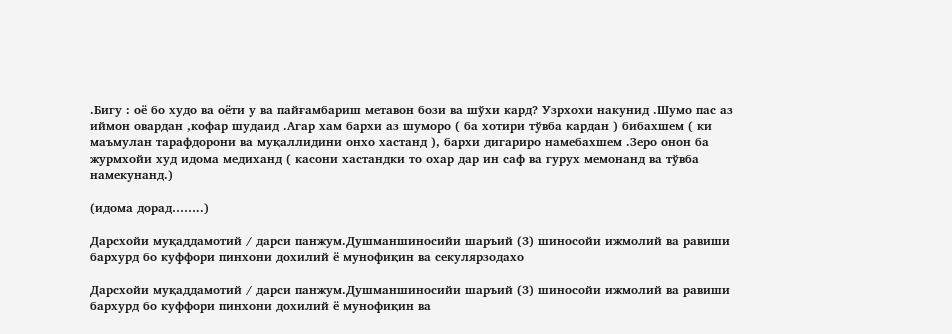.Бигу : оё бо худо ва оёти у ва пайғамбариш метавон бози ва шўхи кард? Узрхохи накунид .Шумо пас аз иймон овардан ,кофар шудаид .Агар хам бархи аз шуморо ( ба хотири тўвба кардан ) бибахшем ( ки маъмулан тарафдорони ва муқаллидини онхо хастанд ), бархи дигариро намебахшем .Зеро онон ба журмхойи худ идома медиханд ( касони хастандки то охар дар ин саф ва гурух мемонанд ва тўвба намекунанд.)

(идома дорад……..)

Дарсхойи муқаддамотий / дарси панжум.Душманшиносийи шаръий (3) шиносойи ижмолий ва равиши бархурд бо куффори пинхони дохилий ё мунофиқин ва секулярзодахо

Дарсхойи муқаддамотий / дарси панжум.Душманшиносийи шаръий (3) шиносойи ижмолий ва равиши бархурд бо куффори пинхони дохилий ё мунофиқин ва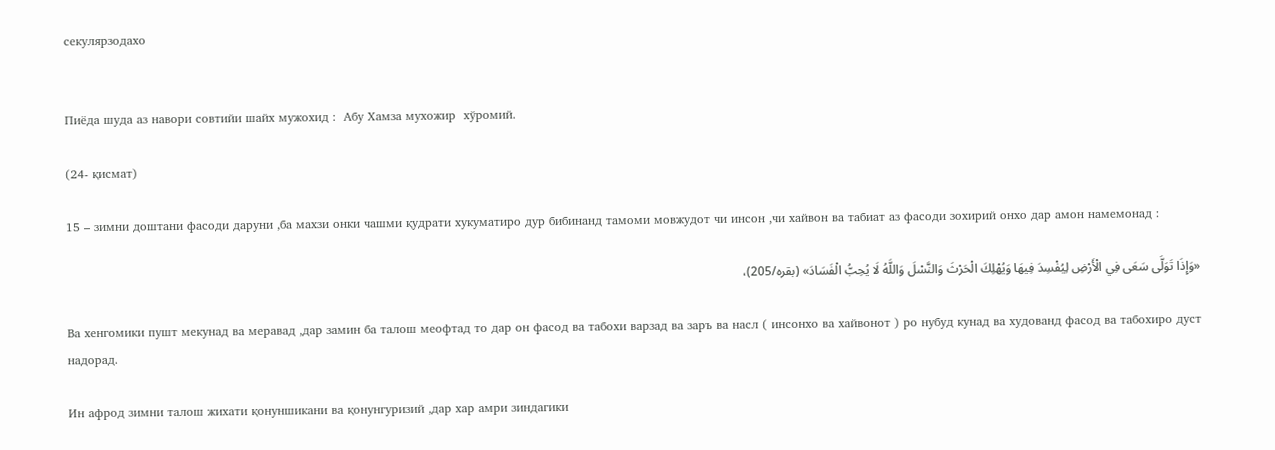секулярзодахо


Пиёда шуда аз навори совтийи шайх мужохид :  Абу Хамза мухожир  хўромий.

(24- қисмат)

15 – зимни доштани фасоди даруни ,ба махзи онки чашми қудрати хукуматиро дур бибинанд тамоми мовжудот чи инсон ,чи хайвон ва табиат аз фасоди зохирий онхо дар амон намемонад :

«وَإِذَا تَوَلَّى سَعَى فِي الْأَرْضِ لِيُفْسِدَ فِيهَا وَيُهْلِكَ الْحَرْثَ وَالنَّسْلَ وَاللَّهُ لَا يُحِبُّ الْفَسَادَ» (بقره/205)،

Ва хенгомики пушт мекунад ва меравад ,дар замин ба талош меофтад то дар он фасод ва табохи варзад ва заръ ва насл ( инсонхо ва хайвонот ) ро нубуд кунад ва худованд фасод ва табохиро дуст надорад.

Ин афрод зимни талош жихати қонуншикани ва қонунгуризий ,дар хар амри зиндагики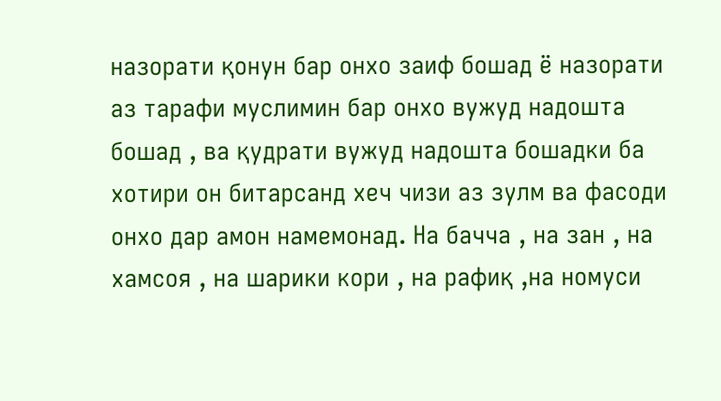назорати қонун бар онхо заиф бошад ё назорати аз тарафи муслимин бар онхо вужуд надошта бошад , ва қудрати вужуд надошта бошадки ба хотири он битарсанд хеч чизи аз зулм ва фасоди онхо дар амон намемонад. На бачча , на зан , на хамсоя , на шарики кори , на рафиқ ,на номуси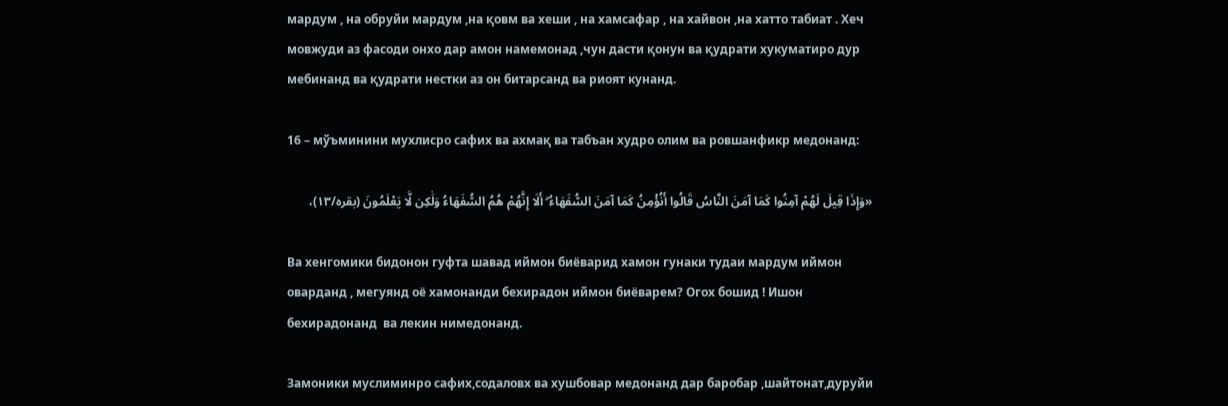мардум , на обруйи мардум ,на қовм ва хеши , на хамсафар , на хайвон ,на хатто табиат . Хеч мовжуди аз фасоди онхо дар амон намемонад ,чун дасти қонун ва қудрати хукуматиро дур мебинанд ва қудрати нестки аз он битарсанд ва риоят кунанд.

16 – мўъминини мухлисро сафих ва ахмақ ва табъан худро олим ва ровшанфикр медонанд:

«وَإِذَا قِيلَ لَهُمْ آمِنُوا كَمَا آمَنَ النَّاسُ قَالُوا أَنُؤْمِنُ كَمَا آمَنَ السُّفَهَاءُ ۗ أَلَا إِنَّهُمْ هُمُ السُّفَهَاءُ وَلَٰكِن لَّا يَعْلَمُونَ (بقره/۱۳)،

Ва хенгомики бидонон гуфта шавад иймон биёварид хамон гунаки тудаи мардум иймон оварданд , мегуянд оё хамонанди бехирадон иймон биёварем? Огох бошид ! Ишон бехирадонанд  ва лекин нимедонанд.

Замоники муслиминро сафих,содаловх ва хушбовар медонанд дар баробар ,шайтонат,дуруйи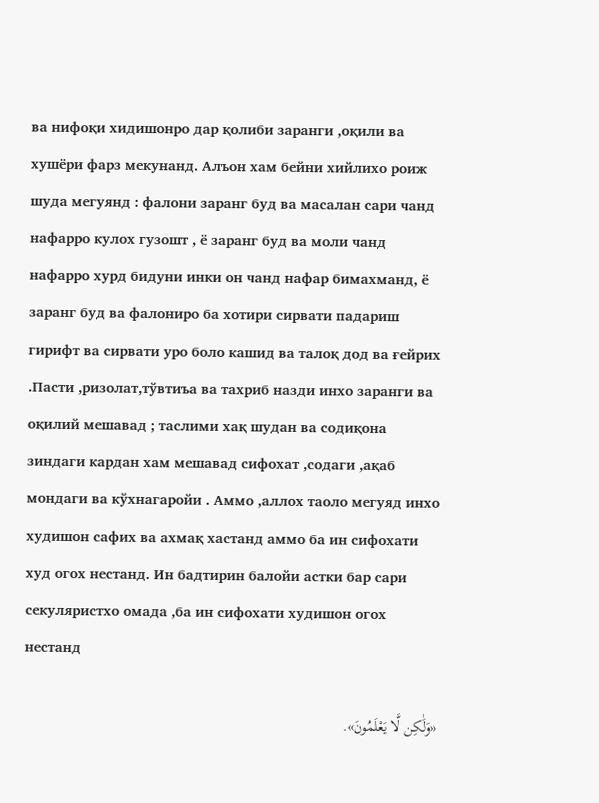ва нифоқи хидишонро дар қолиби заранги ,оқили ва хушёри фарз мекунанд. Алъон хам бейни хийлихо роиж шуда мегуянд : фалони заранг буд ва масалан сари чанд нафарро кулох гузошт , ё заранг буд ва моли чанд нафарро хурд бидуни инки он чанд нафар бимахманд, ё заранг буд ва фалониро ба хотири сирвати падариш гирифт ва сирвати уро боло кашид ва талоқ дод ва ғейрих .Пасти ,ризолат,тўвтиъа ва тахриб назди инхо заранги ва оқилий мешавад ; таслими хақ шудан ва содиқона зиндаги кардан хам мешавад сифохат ,содаги ,ақаб мондаги ва кўхнагаройи . Аммо ,аллох таоло мегуяд инхо худишон сафих ва ахмақ хастанд аммо ба ин сифохати худ огох нестанд. Ин бадтирин балойи астки бар сари секуляристхо омада ,ба ин сифохати худишон огох нестанд

«وَلَٰكِن لَّا يَعْلَمُونَ».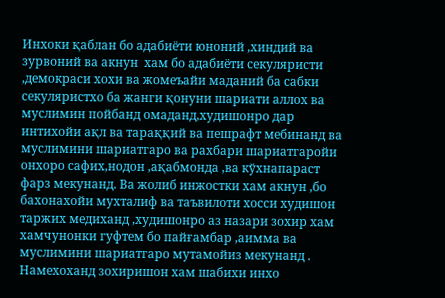Инхоки қаблан бо адабиёти юноний ,хиндий ва зурвоний ва акнун  хам бо адабиёти секуляристи ,демокраси хохи ва жомеъайи маданий ба сабки секуляристхо ба жанги қонуни шариати аллох ва муслимин пойбанд омаданд,худишонро дар интихойи ақл ва тараққий ва пешрафт мебинанд ва муслимини шариатгаро ва рахбари шариатгаройи онхоро сафих,нодон ,ақабмонда ,ва кўхнапараст фарз мекунанд. Ва жолиб инжостки хам акнун ,бо бахонахойи мухталиф ва таъвилоти хосси худишон таржих медиханд ,худишонро аз назари зохир хам хамчунонки гуфтем бо пайғамбар ,аимма ва муслимини шариатгаро мутамойиз мекунанд . Намехоханд зохиришон хам шабихи инхо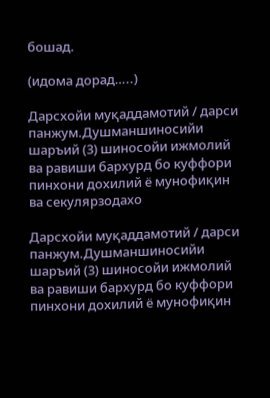бошад.

(идома дорад…..)

Дарсхойи муқаддамотий / дарси панжум.Душманшиносийи шаръий (3) шиносойи ижмолий ва равиши бархурд бо куффори пинхони дохилий ё мунофиқин ва секулярзодахо

Дарсхойи муқаддамотий / дарси панжум.Душманшиносийи шаръий (3) шиносойи ижмолий ва равиши бархурд бо куффори пинхони дохилий ё мунофиқин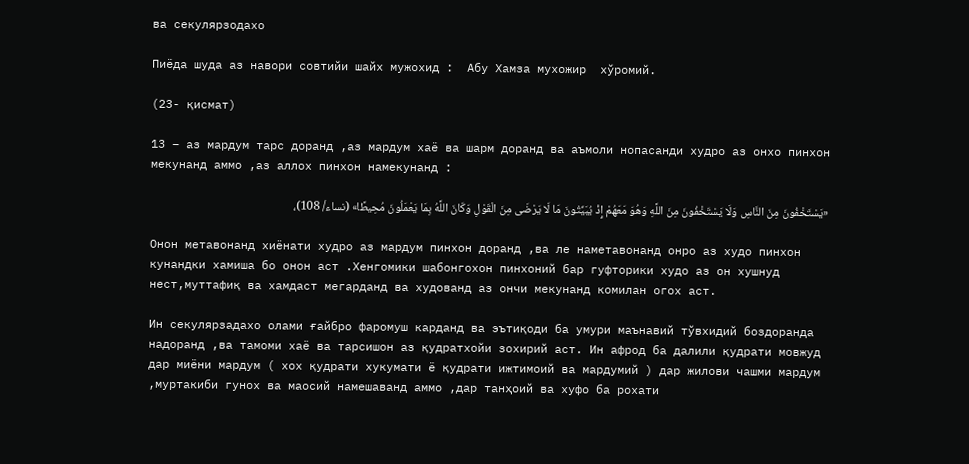ва секулярзодахо

Пиёда шуда аз навори совтийи шайх мужохид :  Абу Хамза мухожир  хўромий.

(23- қисмат)

13 – аз мардум тарс доранд ,аз мардум хаё ва шарм доранд ва аъмоли нопасанди худро аз онхо пинхон мекунанд аммо ,аз аллох пинхон намекунанд :

«يَسْتَخْفُونَ مِنَ النَّاسِ وَلَا يَسْتَخْفُونَ مِنَ اللَّهِ وَهُوَ مَعَهُمْ إِذْ يُبَيِّتُونَ مَا لَا يَرْضَى مِنَ الْقَوْلِ وَكَانَ اللَّهُ بِمَا يَعْمَلُونَ مُحِيطًا» (نساء/ 108)،

Онон метавонанд хиёнати худро аз мардум пинхон доранд ,ва ле наметавонанд онро аз худо пинхон кунандки хамиша бо онон аст .Хенгомики шабонгохон пинхоний бар гуфторики худо аз он хушнуд нест,муттафиқ ва хамдаст мегарданд ва худованд аз ончи мекунанд комилан огох аст.

Ин секулярзадахо олами ғайбро фаромуш карданд ва эътиқоди ба умури маънавий тўвхидий боздоранда надоранд ,ва тамоми хаё ва тарсишон аз қудратхойи зохирий аст. Ин афрод ба далили қудрати мовжуд дар миёни мардум ( хох қудрати хукумати ё қудрати ижтимоий ва мардумий ) дар жилови чашми мардум ,муртакиби гунох ва маосий намешаванд аммо ,дар танҳоий ва хуфо ба рохати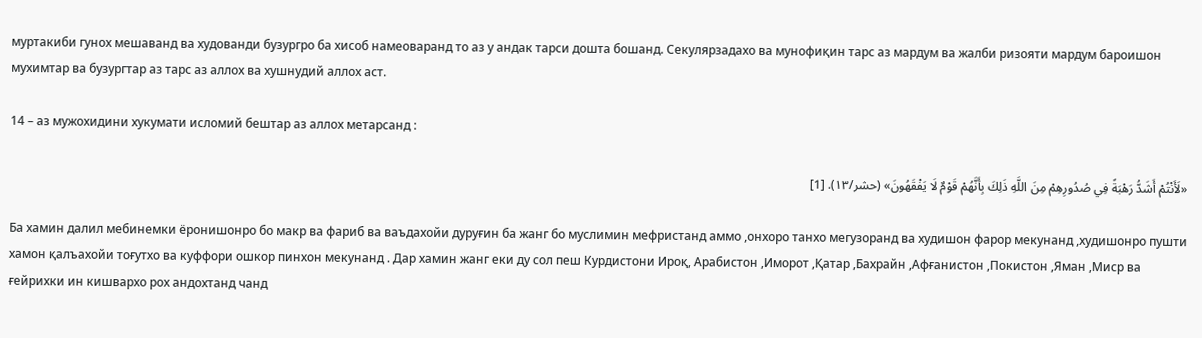муртакиби гунох мешаванд ва худованди бузургро ба хисоб намеоваранд то аз у андак тарси дошта бошанд. Секулярзадахо ва мунофиқин тарс аз мардум ва жалби ризояти мардум бароишон мухимтар ва бузургтар аз тарс аз аллох ва хушнудий аллох аст.

14 – аз мужохидини хукумати исломий бештар аз аллох метарсанд :

«لَأَنْتُمْ أَشَدُّ رَهْبَةً فِي صُدُورِهِمْ مِنَ اللَّهِ ذَلِكَ بِأَنَّهُمْ قَوْمٌ لَا يَفْقَهُونَ» (حشر/۱۳). [1]

Ба хамин далил мебинемки ёронишонро бо макр ва фариб ва ваъдахойи дуруғин ба жанг бо муслимин мефристанд аммо ,онхоро танхо мегузоранд ва худишон фарор мекунанд ,худишонро пушти хамон қалъахойи тоғутхо ва куффори ошкор пинхон мекунанд . Дар хамин жанг еки ду сол пеш Курдистони Ироқ, Арабистон ,Иморот ,Қатар ,Бахрайн ,Афғанистон ,Покистон ,Яман ,Миср ва ғейрихки ин кишвархо рох андохтанд чанд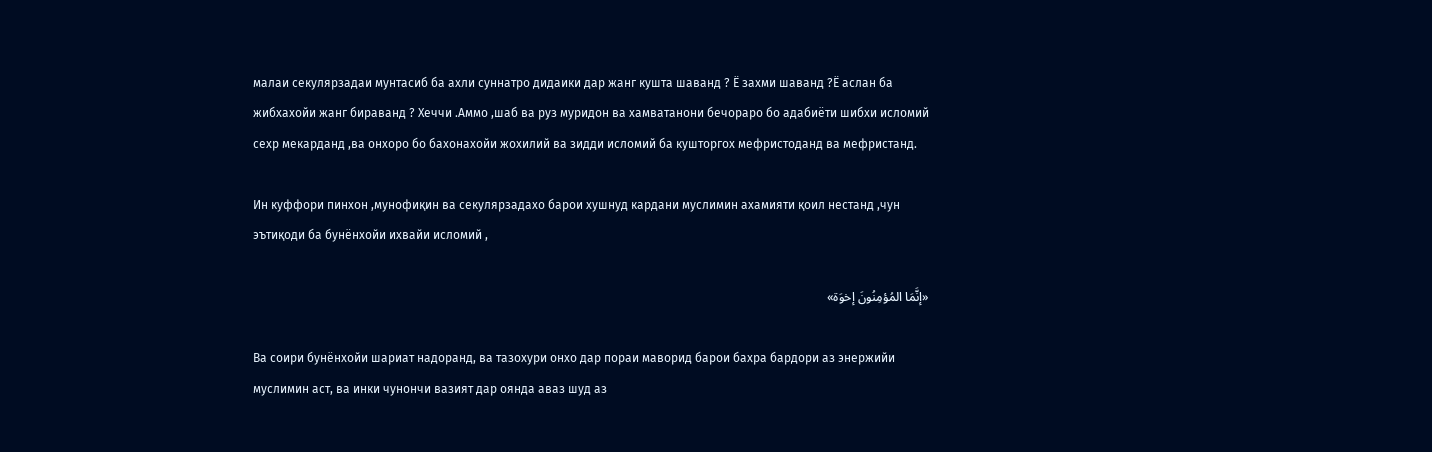малаи секулярзадаи мунтасиб ба ахли суннатро дидаики дар жанг кушта шаванд ? Ё захми шаванд ?Ё аслан ба жибхахойи жанг бираванд ? Хеччи .Аммо ,шаб ва руз муридон ва хамватанони бечораро бо адабиёти шибхи исломий сехр мекарданд ,ва онхоро бо бахонахойи жохилий ва зидди исломий ба кушторгох мефристоданд ва мефристанд.

Ин куффори пинхон ,мунофиқин ва секулярзадахо барои хушнуд кардани муслимин ахамияти қоил нестанд ,чун эътиқоди ба бунёнхойи ихвайи исломий ,

«إنَّمَا المُؤمِنُونَ إخوَة»

Ва соири бунёнхойи шариат надоранд, ва тазохури онхо дар пораи маворид барои бахра бардори аз энержийи муслимин аст, ва инки чунончи вазият дар оянда аваз шуд аз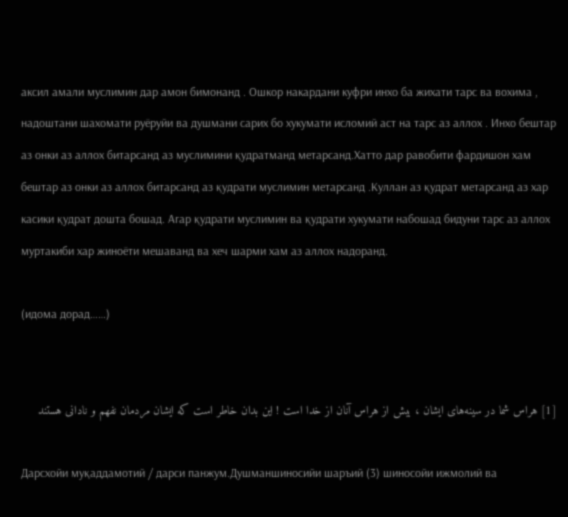аксил амали муслимин дар амон бимонанд . Ошкор накардани куфри инхо ба жихати тарс ва вохима , надоштани шахомати руёруйи ва душмани сарих бо хукумати исломий аст на тарс аз аллох . Инхо бештар аз онки аз аллох битарсанд аз муслимини қудратманд метарсанд.Хатто дар равобити фардишон хам бештар аз онки аз аллох битарсанд аз қудрати муслимин метарсанд .Куллан аз қудрат метарсанд аз хар касики қудрат дошта бошад. Агар қудрати муслимин ва қудрати хукумати набошад бидуни тарс аз аллох муртакиби хар жиноёти мешаванд ва хеч шарми хам аз аллох надоранд.

(идома дорад……)


[1] هراس شما در سینه‌های ایشان ، بیش از هراس آنان از خدا است ! این بدان خاطر است که ایشان مردمان نفهم و نادانی هستند

Дарсхойи муқаддамотий / дарси панжум.Душманшиносийи шаръий (3) шиносойи ижмолий ва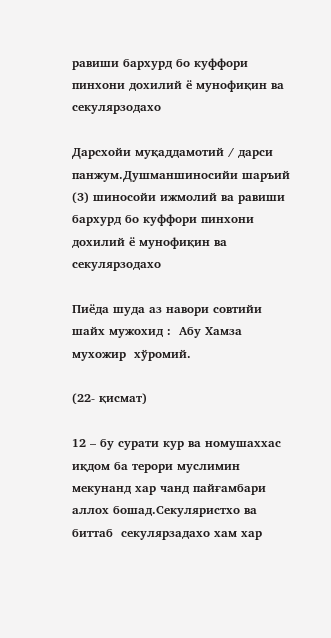равиши бархурд бо куффори пинхони дохилий ё мунофиқин ва секулярзодахо

Дарсхойи муқаддамотий / дарси панжум.Душманшиносийи шаръий (3) шиносойи ижмолий ва равиши бархурд бо куффори пинхони дохилий ё мунофиқин ва секулярзодахо

Пиёда шуда аз навори совтийи шайх мужохид :  Абу Хамза мухожир  хўромий.

(22- қисмат)

12 – бу сурати кур ва номушаххас иқдом ба терори муслимин мекунанд хар чанд пайғамбари аллох бошад.Секуляристхо ва биттаб  секулярзадахо хам хар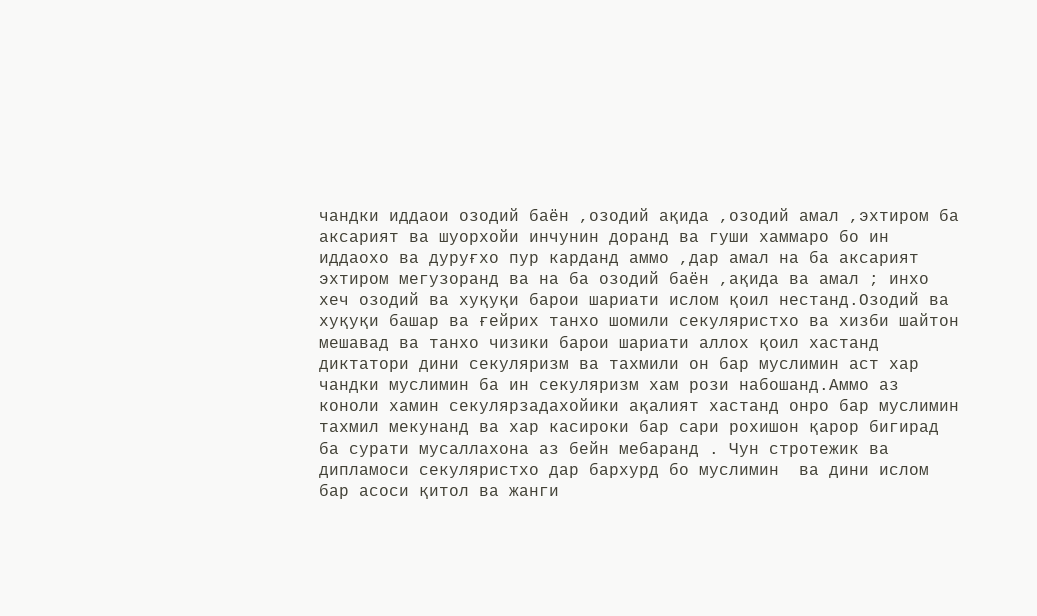чандки иддаои озодий баён ,озодий ақида ,озодий амал ,эхтиром ба аксарият ва шуорхойи инчунин доранд ва гуши хаммаро бо ин иддаохо ва дуруғхо пур карданд аммо ,дар амал на ба аксарият эхтиром мегузоранд ва на ба озодий баён ,ақида ва амал ; инхо хеч озодий ва хуқуқи барои шариати ислом қоил нестанд.Озодий ва хуқуқи башар ва ғейрих танхо шомили секуляристхо ва хизби шайтон мешавад ва танхо чизики барои шариати аллох қоил хастанд диктатори дини секуляризм ва тахмили он бар муслимин аст хар чандки муслимин ба ин секуляризм хам рози набошанд.Аммо аз коноли хамин секулярзадахойики ақалият хастанд онро бар муслимин тахмил мекунанд ва хар касироки бар сари рохишон қарор бигирад ба сурати мусаллахона аз бейн мебаранд . Чун стротежик ва дипламоси секуляристхо дар бархурд бо муслимин  ва дини ислом бар асоси қитол ва жанги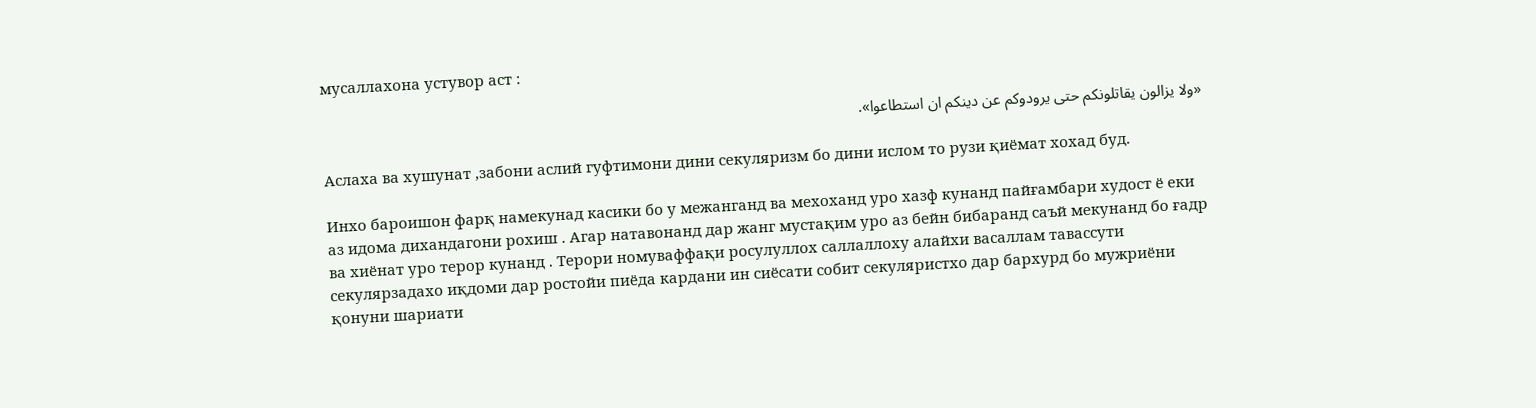мусаллахона устувор аст :

«ولا یزالون یقاتلونکم حتی یرودوکم عن دینکم ان استطاعوا».

Аслаха ва хушунат ,забони аслий гуфтимони дини секуляризм бо дини ислом то рузи қиёмат хохад буд.

Инхо бароишон фарқ намекунад касики бо у межанганд ва мехоханд уро хазф кунанд пайғамбари худост ё еки аз идома дихандагони рохиш . Агар натавонанд дар жанг мустақим уро аз бейн бибаранд саъй мекунанд бо ғадр ва хиёнат уро терор кунанд . Терори номуваффақи росулуллох саллаллоху алайхи васаллам тавассути секулярзадахо иқдоми дар ростойи пиёда кардани ин сиёсати собит секуляристхо дар бархурд бо мужриёни қонуни шариати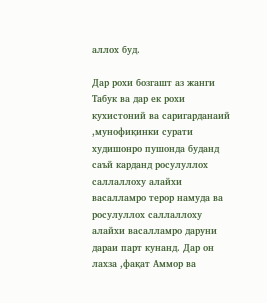аллох буд.

Дар рохи бозгашт аз жанги Табук ва дар ек рохи кухистоний ва саригарданаий ,мунофиқинки сурати худишонро пушонда буданд саъй карданд росулуллох саллаллоху алайхи васалламро терор намуда ва росулуллох саллаллоху алайхи васалламро даруни дараи парт кунанд. Дар он лахза ,фақат Аммор ва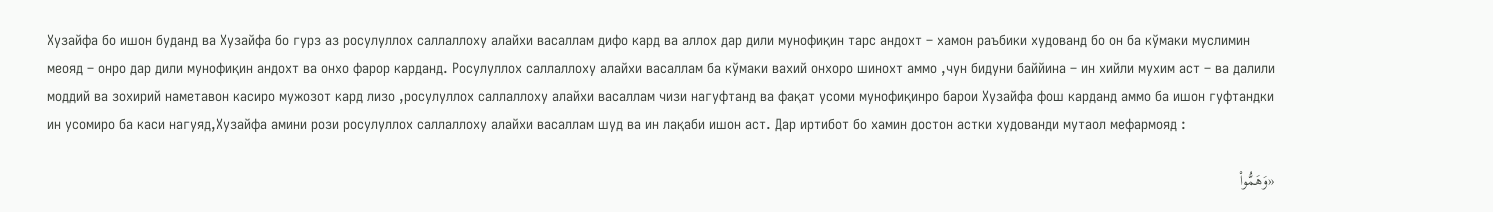Хузайфа бо ишон буданд ва Хузайфа бо гурз аз росулуллох саллаллоху алайхи васаллам дифо кард ва аллох дар дили мунофиқин тарс андохт – хамон раъбики худованд бо он ба кўмаки муслимин меояд – онро дар дили мунофиқин андохт ва онхо фарор карданд. Росулуллох саллаллоху алайхи васаллам ба кўмаки вахий онхоро шинохт аммо ,чун бидуни баййина – ин хийли мухим аст – ва далили моддий ва зохирий наметавон касиро мужозот кард лизо ,росулуллох саллаллоху алайхи васаллам чизи нагуфтанд ва фақат усоми мунофиқинро барои Хузайфа фош карданд аммо ба ишон гуфтандки ин усомиро ба каси нагуяд,Хузайфа амини рози росулуллох саллаллоху алайхи васаллам шуд ва ин лақаби ишон аст. Дар иртибот бо хамин достон астки худованди мутаол мефармояд :

«وَهَمُّواْ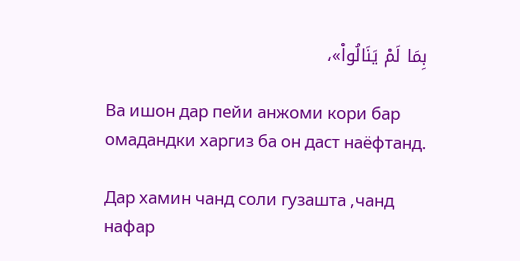بِمَا لَمْ یَنَالُواْ»،

Ва ишон дар пейи анжоми кори бар омадандки харгиз ба он даст наёфтанд.

Дар хамин чанд соли гузашта ,чанд нафар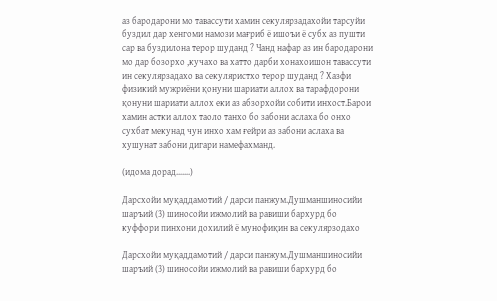аз бародарони мо тавассути хамин секулярзадахойи тарсуйи буздил дар хенгоми намози мағриб ё ишоъи ё субх аз пушти сар ва буздилона терор шуданд ? Чанд нафар аз ин бародарони мо дар бозорхо ,кучахо ва хатто дарби хонахоишон тавассути ин секулярзадахо ва секуляристхо терор шуданд ? Хазфи физикий мужриёни қонуни шариати аллох ва тарафдорони қонуни шариати аллох еки аз абзорхойи собити инхост.Барои хамин астки аллох таоло танхо бо забони аслаха бо онхо сухбат мекунад чун инхо хам ғейри аз забони аслаха ва хушунат забони дигари намефахманд.

(идома дорад…….)

Дарсхойи муқаддамотий / дарси панжум.Душманшиносийи шаръий (3) шиносойи ижмолий ва равиши бархурд бо куффори пинхони дохилий ё мунофиқин ва секулярзодахо

Дарсхойи муқаддамотий / дарси панжум.Душманшиносийи шаръий (3) шиносойи ижмолий ва равиши бархурд бо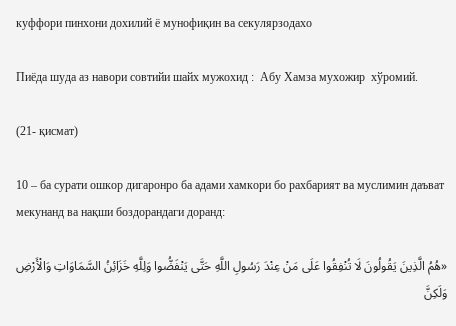куффори пинхони дохилий ё мунофиқин ва секулярзодахо

Пиёда шуда аз навори совтийи шайх мужохид :  Абу Хамза мухожир  хўромий.

(21- қисмат)

10 – ба сурати ошкор дигаронро ба адами хамкори бо рахбарият ва муслимин даъват мекунанд ва нақши боздорандаги доранд:

«هُمُ الَّذِینَ یَقُولُونَ لَا تُنْفِقُوا عَلَى مَنْ عِنْدَ رَسُولِ اللَّهِ حَتَّى یَنْفَضُّوا وَلِلَّهِ خَزَائِنُ السَّمَاوَاتِ وَالْأَرْضِ وَلَکِنَّ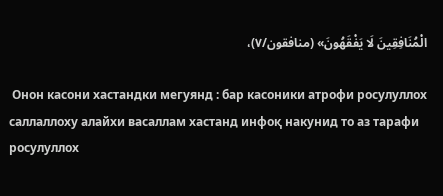الْمُنَافِقِینَ لَا یَفْقَهُونَ» (منافقون/۷)،

 Онон касони хастандки мегуянд : бар касоники атрофи росулуллох саллаллоху алайхи васаллам хастанд инфоқ накунид то аз тарафи росулуллох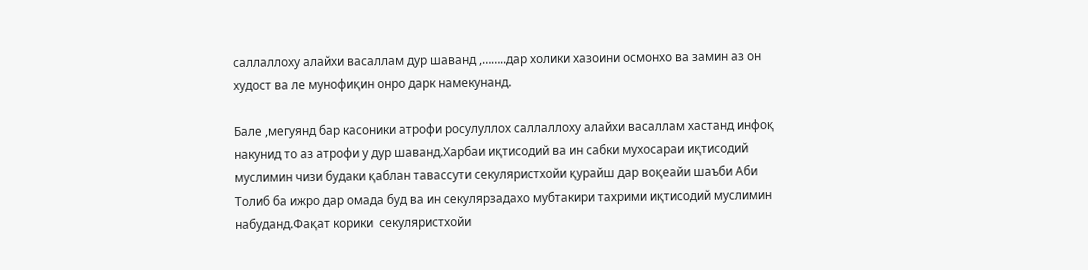саллаллоху алайхи васаллам дур шаванд ,……..дар холики хазоини осмонхо ва замин аз он худост ва ле мунофиқин онро дарк намекунанд.

Бале ,мегуянд бар касоники атрофи росулуллох саллаллоху алайхи васаллам хастанд инфоқ накунид то аз атрофи у дур шаванд.Харбаи иқтисодий ва ин сабки мухосараи иқтисодий муслимин чизи будаки қаблан тавассути секуляристхойи қурайш дар воқеайи шаъби Аби Толиб ба ижро дар омада буд ва ин секулярзадахо мубтакири тахрими иқтисодий муслимин набуданд.Фақат корики  секуляристхойи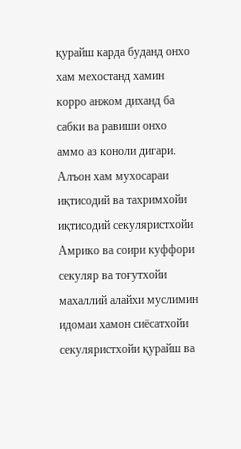қурайш карда буданд онхо хам мехостанд хамин корро анжом диханд ба сабки ва равиши онхо аммо аз коноли дигари. Алъон хам мухосараи иқтисодий ва тахримхойи иқтисодий секуляристхойи Амрико ва соири куффори секуляр ва тоғутхойи махаллий алайхи муслимин идомаи хамон сиёсатхойи секуляристхойи қурайш ва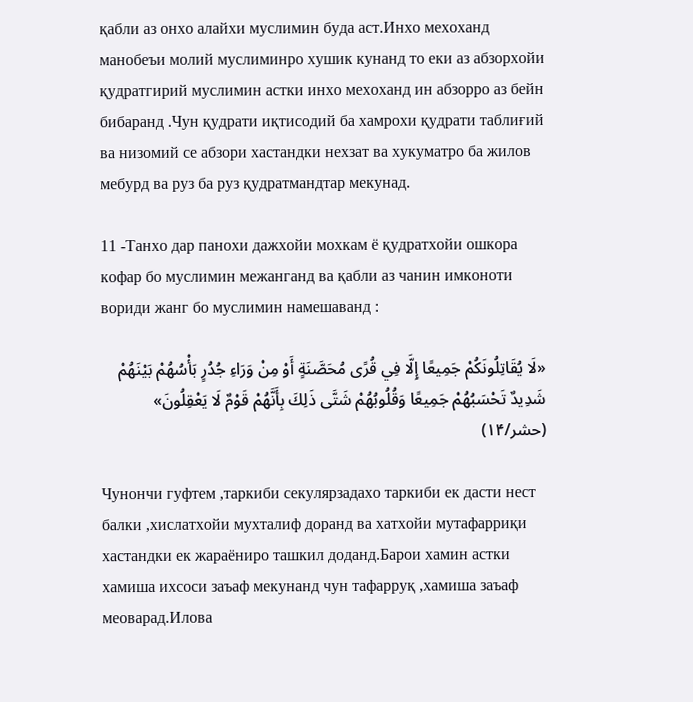қабли аз онхо алайхи муслимин буда аст.Инхо мехоханд манобеъи молий муслиминро хушик кунанд то еки аз абзорхойи қудратгирий муслимин астки инхо мехоханд ин абзорро аз бейн бибаранд .Чун қудрати иқтисодий ба хамрохи қудрати таблиғий ва низомий се абзори хастандки нехзат ва хукуматро ба жилов мебурд ва руз ба руз қудратмандтар мекунад.

11 -Танхо дар панохи дажхойи мохкам ё қудратхойи ошкора кофар бо муслимин межанганд ва қабли аз чанин имконоти вориди жанг бо муслимин намешаванд :

«لَا يُقَاتِلُونَكُمْ جَمِيعًا إِلَّا فِي قُرًى مُحَصَّنَةٍ أَوْ مِنْ وَرَاءِ جُدُرٍ بَأْسُهُمْ بَيْنَهُمْ شَدِيدٌ تَحْسَبُهُمْ جَمِيعًا وَقُلُوبُهُمْ شَتَّى ذَلِكَ بِأَنَّهُمْ قَوْمٌ لَا يَعْقِلُونَ» (حشر/۱۴)

Чунончи гуфтем ,таркиби секулярзадахо таркиби ек дасти нест балки ,хислатхойи мухталиф доранд ва хатхойи мутафарриқи хастандки ек жараёниро ташкил доданд.Барои хамин астки хамиша ихсоси заъаф мекунанд чун тафарруқ ,хамиша заъаф меоварад.Илова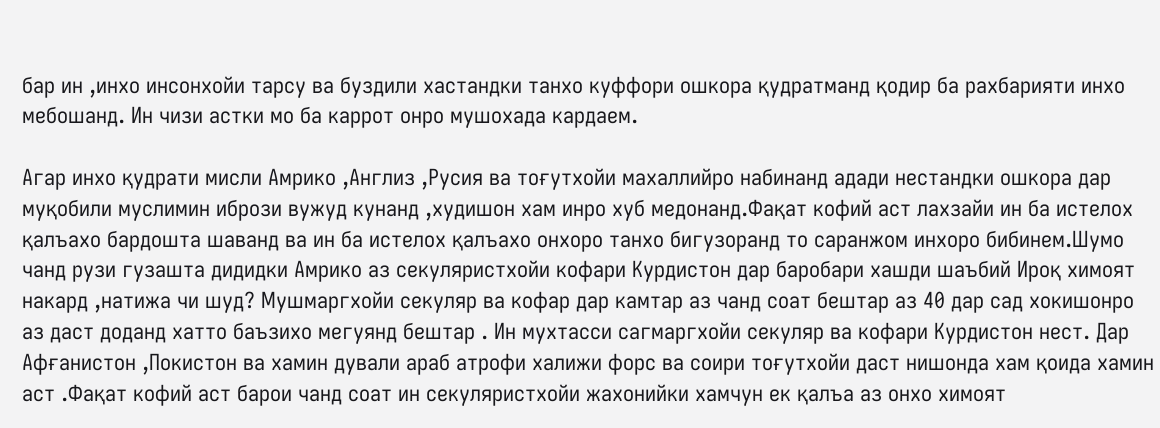бар ин ,инхо инсонхойи тарсу ва буздили хастандки танхо куффори ошкора қудратманд қодир ба рахбарияти инхо мебошанд. Ин чизи астки мо ба каррот онро мушохада кардаем.

Агар инхо қудрати мисли Амрико ,Англиз ,Русия ва тоғутхойи махаллийро набинанд адади нестандки ошкора дар муқобили муслимин ибрози вужуд кунанд ,худишон хам инро хуб медонанд.Фақат кофий аст лахзайи ин ба истелох қалъахо бардошта шаванд ва ин ба истелох қалъахо онхоро танхо бигузоранд то саранжом инхоро бибинем.Шумо чанд рузи гузашта дидидки Амрико аз секуляристхойи кофари Курдистон дар баробари хашди шаъбий Ироқ химоят накард ,натижа чи шуд? Мушмаргхойи секуляр ва кофар дар камтар аз чанд соат бештар аз 40 дар сад хокишонро аз даст доданд хатто баъзихо мегуянд бештар . Ин мухтасси сагмаргхойи секуляр ва кофари Курдистон нест. Дар Афғанистон ,Покистон ва хамин дували араб атрофи халижи форс ва соири тоғутхойи даст нишонда хам қоида хамин аст .Фақат кофий аст барои чанд соат ин секуляристхойи жахонийки хамчун ек қалъа аз онхо химоят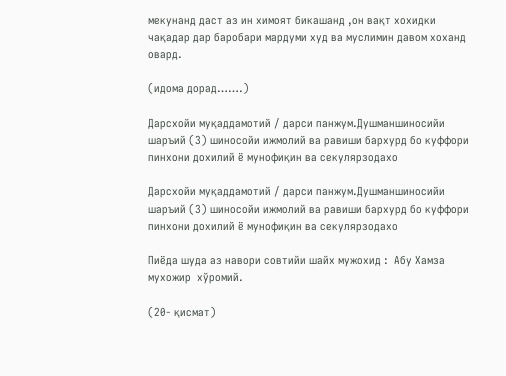мекунанд даст аз ин химоят бикашанд ,он вақт хохидки чақадар дар баробари мардуми худ ва муслимин давом хоханд овард.

(идома дорад…….)

Дарсхойи муқаддамотий / дарси панжум.Душманшиносийи шаръий (3) шиносойи ижмолий ва равиши бархурд бо куффори пинхони дохилий ё мунофиқин ва секулярзодахо

Дарсхойи муқаддамотий / дарси панжум.Душманшиносийи шаръий (3) шиносойи ижмолий ва равиши бархурд бо куффори пинхони дохилий ё мунофиқин ва секулярзодахо

Пиёда шуда аз навори совтийи шайх мужохид :  Абу Хамза мухожир  хўромий.

(20- қисмат)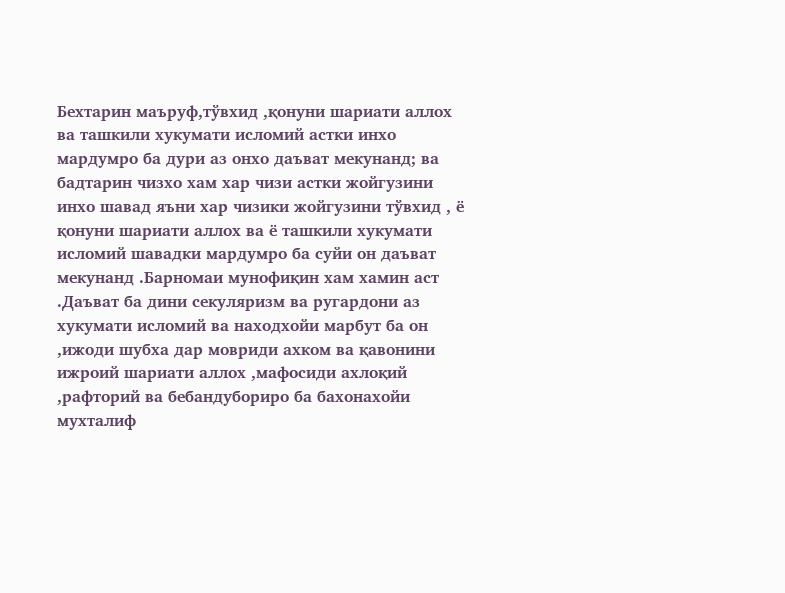Бехтарин маъруф,тўвхид ,қонуни шариати аллох ва ташкили хукумати исломий астки инхо мардумро ба дури аз онхо даъват мекунанд; ва бадтарин чизхо хам хар чизи астки жойгузини инхо шавад яъни хар чизики жойгузини тўвхид , ё қонуни шариати аллох ва ё ташкили хукумати исломий шавадки мардумро ба суйи он даъват мекунанд .Барномаи мунофиқин хам хамин аст .Даъват ба дини секуляризм ва ругардони аз хукумати исломий ва находхойи марбут ба он ,ижоди шубха дар мовриди ахком ва қавонини ижроий шариати аллох ,мафосиди ахлоқий ,рафторий ва бебандубориро ба бахонахойи мухталиф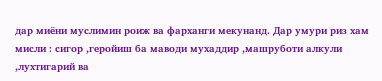дар миёни муслимин роиж ва фарханги мекунанд. Дар умури риз хам мисли : сигор ,геройиш ба маводи мухаддир ,машруботи алкули ,лухтигарий ва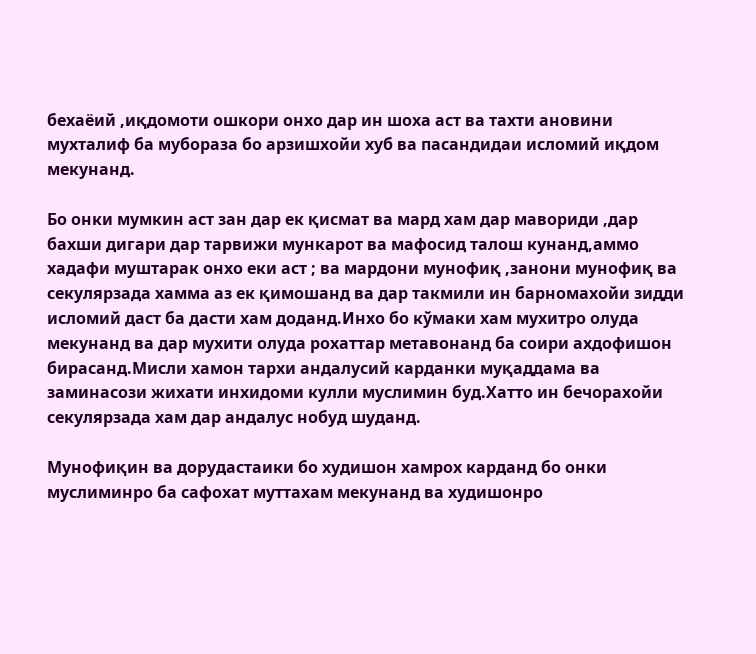бехаёий ,иқдомоти ошкори онхо дар ин шоха аст ва тахти ановини мухталиф ба мубораза бо арзишхойи хуб ва пасандидаи исломий иқдом мекунанд.

Бо онки мумкин аст зан дар ек қисмат ва мард хам дар мавориди ,дар бахши дигари дар тарвижи мункарот ва мафосид талош кунанд,аммо хадафи муштарак онхо еки аст ; ва мардони мунофиқ ,занони мунофиқ ва секулярзада хамма аз ек қимошанд ва дар такмили ин барномахойи зидди исломий даст ба дасти хам доданд.Инхо бо кўмаки хам мухитро олуда мекунанд ва дар мухити олуда рохаттар метавонанд ба соири ахдофишон бирасанд.Мисли хамон тархи андалусий карданки муқаддама ва заминасози жихати инхидоми кулли муслимин буд.Хатто ин бечорахойи секулярзада хам дар андалус нобуд шуданд.

Мунофиқин ва дорудастаики бо худишон хамрох карданд бо онки муслиминро ба сафохат муттахам мекунанд ва худишонро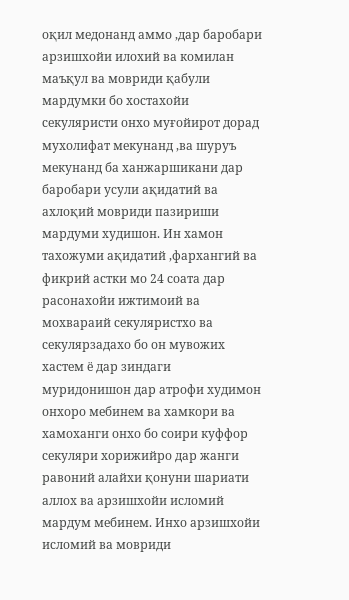оқил медонанд аммо ,дар баробари арзишхойи илохий ва комилан маъқул ва мовриди қабули мардумки бо хостахойи секуляристи онхо муғойирот дорад мухолифат мекунанд ,ва шуруъ мекунанд ба ханжаршикани дар баробари усули ақидатий ва ахлоқий мовриди пазириши мардуми худишон. Ин хамон тахожуми ақидатий ,фархангий ва фикрий астки мо 24 соата дар расонахойи ижтимоий ва мохвараий секуляристхо ва секулярзадахо бо он мувожих хастем ё дар зиндаги муридонишон дар атрофи худимон онхоро мебинем ва хамкори ва хамоханги онхо бо соири куффор секуляри хорижийро дар жанги равоний алайхи қонуни шариати аллох ва арзишхойи исломий мардум мебинем. Инхо арзишхойи исломий ва мовриди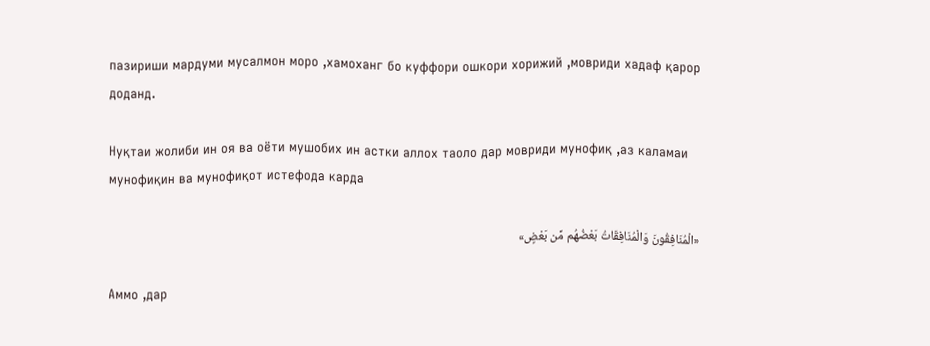пазириши мардуми мусалмон моро ,хамоханг бо куффори ошкори хорижий ,мовриди хадаф қарор доданд.

Нуқтаи жолиби ин оя ва оёти мушобих ин астки аллох таоло дар мовриди мунофиқ ,аз каламаи мунофиқин ва мунофиқот истефода карда

«الْمُنَافِقُونَ وَالْمُنَافِقَاتُ بَعْضُهُم مِّن بَعْضٍ»

Аммо ,дар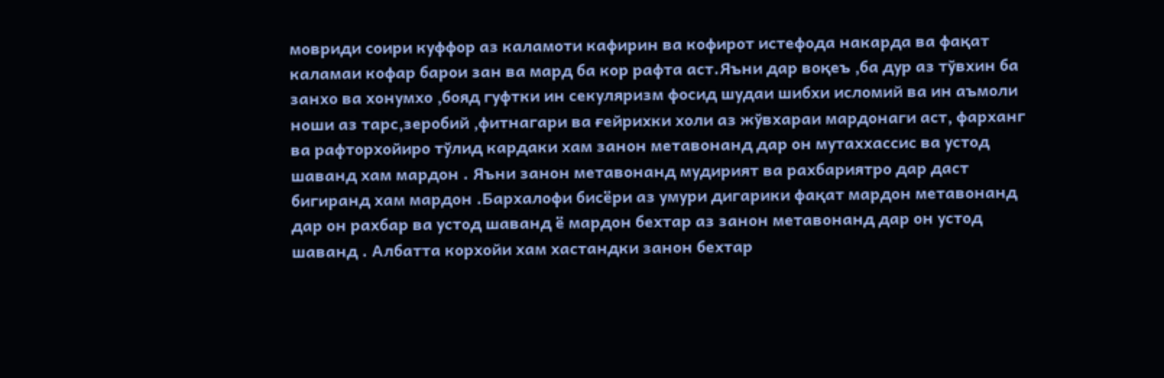мовриди соири куффор аз каламоти кафирин ва кофирот истефода накарда ва фақат каламаи кофар барои зан ва мард ба кор рафта аст.Яъни дар воқеъ ,ба дур аз тўвхин ба занхо ва хонумхо ,бояд гуфтки ин секуляризм фосид шудаи шибхи исломий ва ин аъмоли ноши аз тарс,зеробий ,фитнагари ва ғейрихки холи аз жўвхараи мардонаги аст, фарханг ва рафторхойиро тўлид кардаки хам занон метавонанд дар он мутаххассис ва устод шаванд хам мардон . Яъни занон метавонанд мудирият ва рахбариятро дар даст бигиранд хам мардон .Бархалофи бисёри аз умури дигарики фақат мардон метавонанд дар он рахбар ва устод шаванд ё мардон бехтар аз занон метавонанд дар он устод шаванд . Албатта корхойи хам хастандки занон бехтар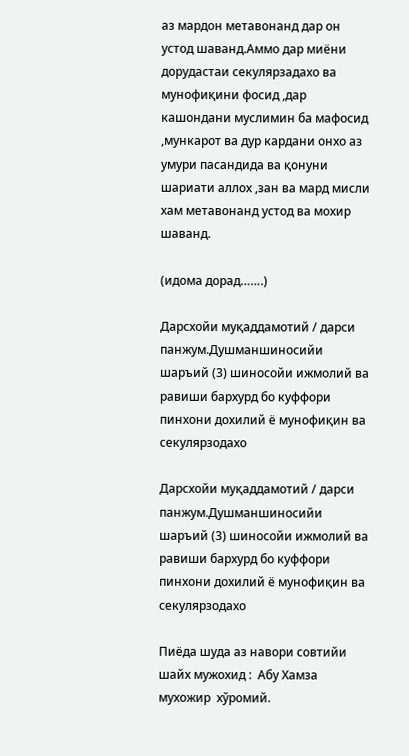аз мардон метавонанд дар он устод шаванд.Аммо дар миёни дорудастаи секулярзадахо ва мунофиқини фосид ,дар кашондани муслимин ба мафосид ,мункарот ва дур кардани онхо аз умури пасандида ва қонуни шариати аллох ,зан ва мард мисли хам метавонанд устод ва мохир шаванд.

(идома дорад…….)

Дарсхойи муқаддамотий / дарси панжум.Душманшиносийи шаръий (3) шиносойи ижмолий ва равиши бархурд бо куффори пинхони дохилий ё мунофиқин ва секулярзодахо

Дарсхойи муқаддамотий / дарси панжум.Душманшиносийи шаръий (3) шиносойи ижмолий ва равиши бархурд бо куффори пинхони дохилий ё мунофиқин ва секулярзодахо

Пиёда шуда аз навори совтийи шайх мужохид :  Абу Хамза мухожир  хўромий.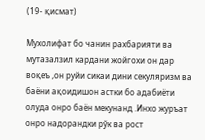(19- қисмат)

Мухолифат бо чанин рахбарияти ва мутазалзил кардани жойгохи он дар воқеъ ,он руйи сикаи дини секуляризм ва баёни ақоидишон астки бо адабиёти олуда онро баён мекунанд .Инхо журъат онро надорандки рўк ва рост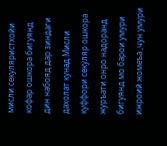мисли секуляристхойи кофар ошкора бигуянд дин набояд дар зиндаги дахолат кунад.Мисли куффори секуляр ошкора журъати онро надоранд бигуянд мо барои умури ижроий жомеъа ,чун умури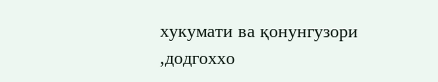хукумати ва қонунгузори ,додгоххо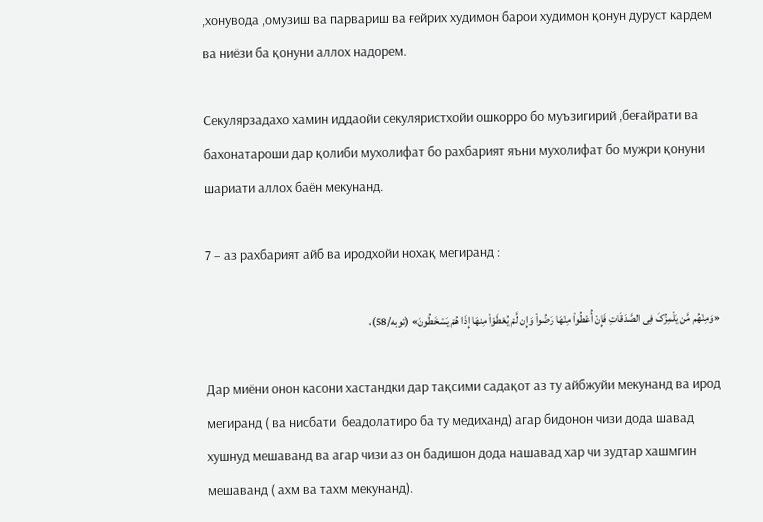,хонувода ,омузиш ва парвариш ва ғейрих худимон барои худимон қонун дуруст кардем ва ниёзи ба қонуни аллох надорем.

Секулярзадахо хамин иддаойи секуляристхойи ошкорро бо муъзигирий ,беғайрати ва бахонатароши дар қолиби мухолифат бо рахбарият яъни мухолифат бо мужри қонуни шариати аллох баён мекунанд.

7 – аз рахбарият айб ва иродхойи нохақ мегиранд :

«وَمِنْهُم مَّن یَلْمِزُکَ فِی الصَّدَقَاتِ فَإِنْ أُعْطُواْ مِنْهَا رَضُواْ وَإِن لَّمْ یُعْطَوْاْ مِنهَا إِذَا هُمْ یَسْخَطُونَ» (توبه/58)،

Дар миёни онон касони хастандки дар тақсими садақот аз ту айбжуйи мекунанд ва ирод мегиранд ( ва нисбати  беадолатиро ба ту медиханд) агар бидонон чизи дода шавад хушнуд мешаванд ва агар чизи аз он бадишон дода нашавад хар чи зудтар хашмгин мешаванд ( ахм ва тахм мекунанд).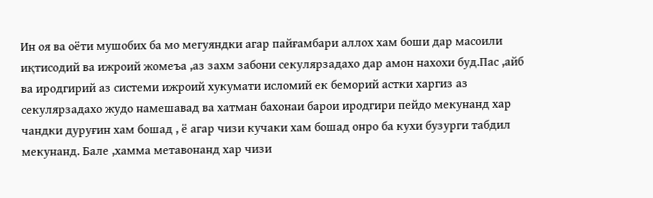Ин оя ва оёти мушобих ба мо мегуяндки агар пайғамбари аллох хам боши дар масоили иқтисодий ва ижроий жомеъа ,аз захм забони секулярзадахо дар амон нахохи буд.Пас ,айб ва иродгирий аз системи ижроий хукумати исломий ек беморий астки харгиз аз секулярзадахо жудо намешавад ва хатман бахонаи барои иродгири пейдо мекунанд хар чандки дуруғин хам бошад , ё агар чизи кучаки хам бошад онро ба кухи бузурги табдил мекунанд. Бале ,хамма метавонанд хар чизи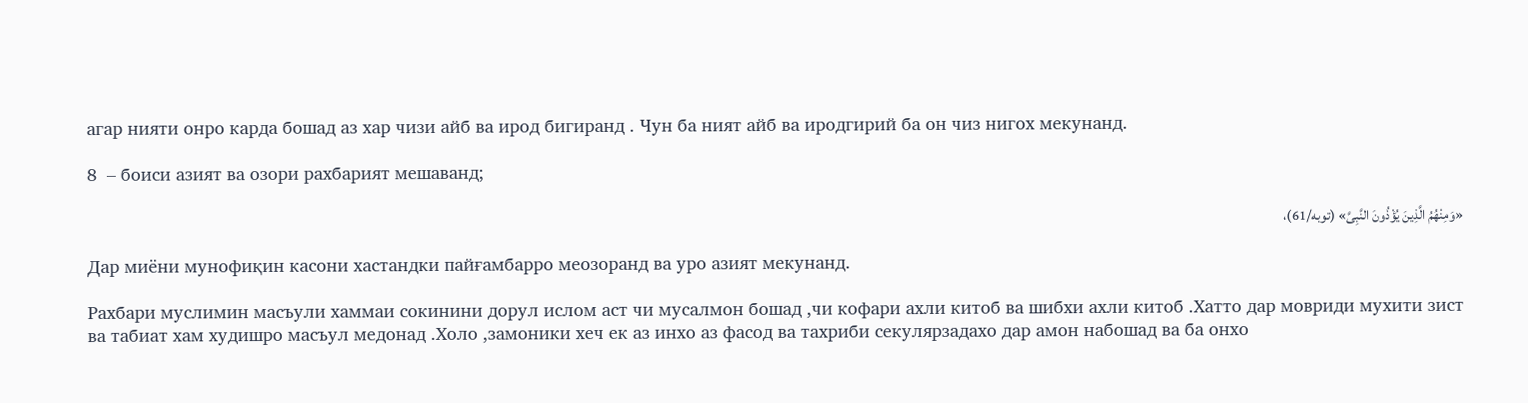агар нияти онро карда бошад аз хар чизи айб ва ирод бигиранд . Чун ба ният айб ва иродгирий ба он чиз нигох мекунанд.

8  – боиси азият ва озори рахбарият мешаванд;

«وَمِنْهُمُ الَّذِینَ یُؤْذُونَ النَّبِیَّ» (توبه/61)،

Дар миёни мунофиқин касони хастандки пайғамбарро меозоранд ва уро азият мекунанд.

Рахбари муслимин масъули хаммаи сокинини дорул ислом аст чи мусалмон бошад ,чи кофари ахли китоб ва шибхи ахли китоб .Хатто дар мовриди мухити зист ва табиат хам худишро масъул медонад .Холо ,замоники хеч ек аз инхо аз фасод ва тахриби секулярзадахо дар амон набошад ва ба онхо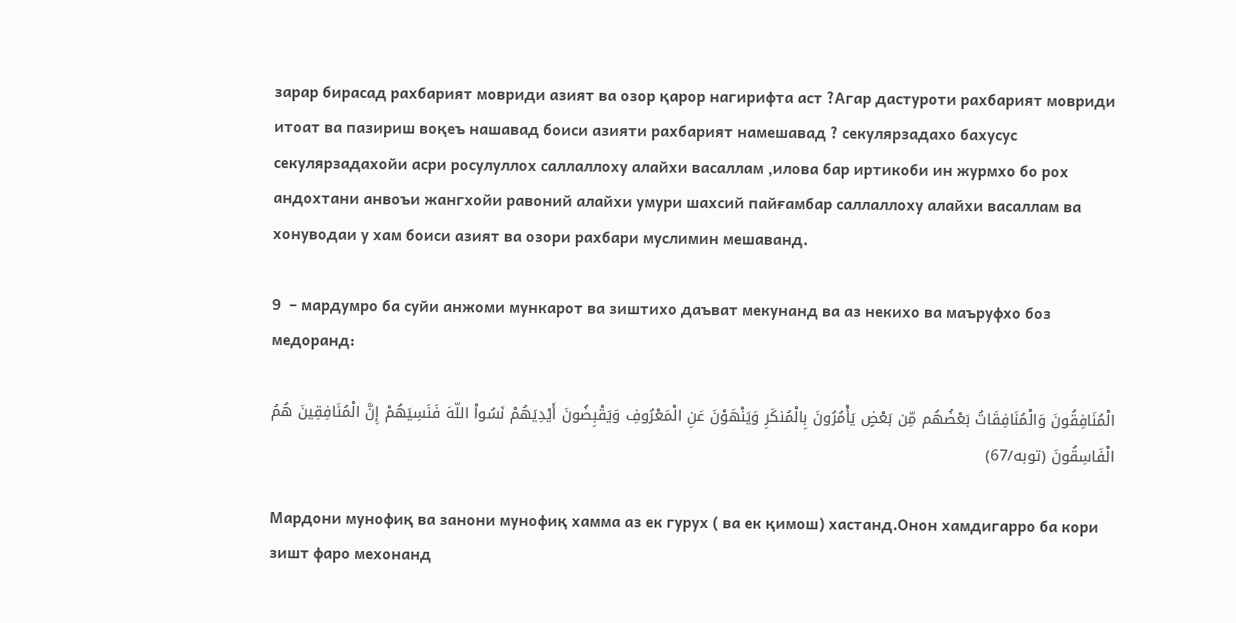зарар бирасад рахбарият мовриди азият ва озор қарор нагирифта аст ?Агар дастуроти рахбарият мовриди итоат ва пазириш воқеъ нашавад боиси азияти рахбарият намешавад ? секулярзадахо бахусус секулярзадахойи асри росулуллох саллаллоху алайхи васаллам ,илова бар иртикоби ин журмхо бо рох андохтани анвоъи жангхойи равоний алайхи умури шахсий пайғамбар саллаллоху алайхи васаллам ва хонуводаи у хам боиси азият ва озори рахбари муслимин мешаванд.

9  – мардумро ба суйи анжоми мункарот ва зиштихо даъват мекунанд ва аз некихо ва маъруфхо боз медоранд:

الْمُنَافِقُونَ وَالْمُنَافِقَاتُ بَعْضُهُم مِّن بَعْضٍ یَأْمُرُونَ بِالْمُنکَرِ وَیَنْهَوْنَ عَنِ الْمَعْرُوفِ وَیَقْبِضُونَ أَیْدِیَهُمْ نَسُواْ اللّهَ فَنَسِیَهُمْ إِنَّ الْمُنَافِقِینَ هُمُ الْفَاسِقُونَ (توبه/67)

Мардони мунофиқ ва занони мунофиқ хамма аз ек гурух ( ва ек қимош) хастанд.Онон хамдигарро ба кори зишт фаро мехонанд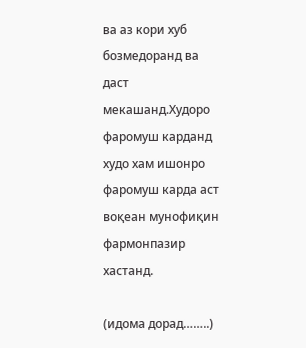ва аз кори хуб бозмедоранд ва даст мекашанд.Худоро фаромуш карданд худо хам ишонро фаромуш карда аст воқеан мунофиқин фармонпазир хастанд.

(идома дорад……..)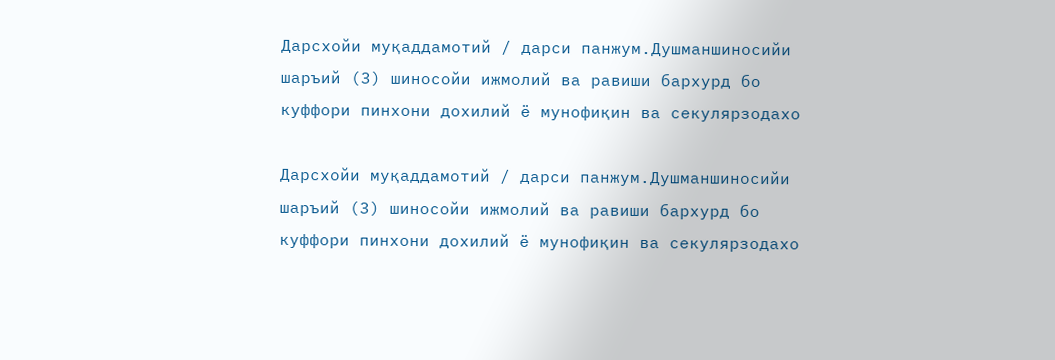Дарсхойи муқаддамотий / дарси панжум.Душманшиносийи шаръий (3) шиносойи ижмолий ва равиши бархурд бо куффори пинхони дохилий ё мунофиқин ва секулярзодахо

Дарсхойи муқаддамотий / дарси панжум.Душманшиносийи шаръий (3) шиносойи ижмолий ва равиши бархурд бо куффори пинхони дохилий ё мунофиқин ва секулярзодахо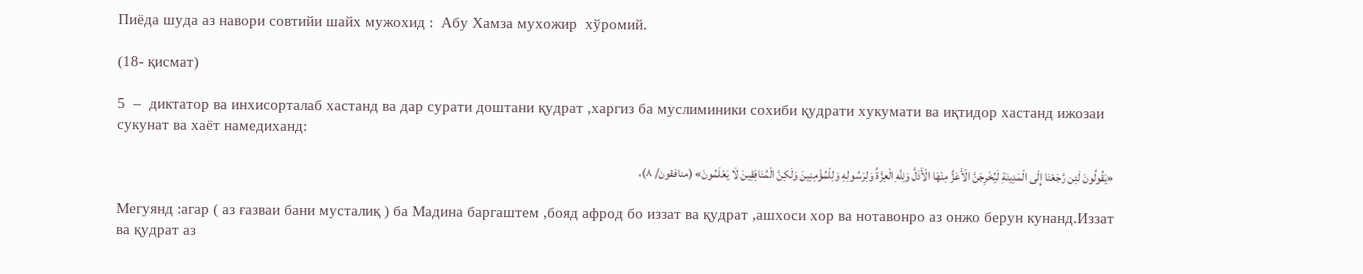Пиёда шуда аз навори совтийи шайх мужохид :  Абу Хамза мухожир  хўромий.

(18- қисмат)

5  –  диктатор ва инхисорталаб хастанд ва дар сурати доштани қудрат ,харгиз ба муслиминики сохиби қудрати хукумати ва иқтидор хастанд ижозаи сукунат ва хаёт намедиханд:

«يَقُولُونَ لَئِن رَّجَعْنَا إِلَى الْمَدِينَةِ لَيُخْرِجَنَّ الْأَعَزُّ مِنْهَا الْأَذَلَّ وَلِلَّهِ الْعِزَّةُ وَلِرَسُولِهِ وَلِلْمُؤْمِنِينَ وَلَكِنَّ الْمُنَافِقِينَ لَا يَعْلَمُونَ» (منافقون/ ۸)،

Мегуянд :агар ( аз ғазваи бани мусталиқ ) ба Мадина баргаштем ,бояд афрод бо иззат ва қудрат ,ашхоси хор ва нотавонро аз онжо берун кунанд.Иззат ва қудрат аз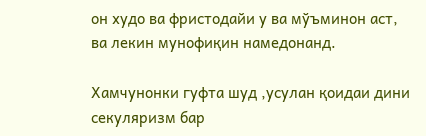он худо ва фристодайи у ва мўъминон аст, ва лекин мунофиқин намедонанд.

Хамчунонки гуфта шуд ,усулан қоидаи дини секуляризм бар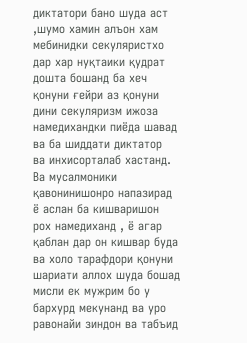диктатори бано шуда аст ,шумо хамин алъон хам мебинидки секуляристхо дар хар нуқтаики қудрат дошта бошанд ба хеч қонуни ғейри аз қонуни дини секуляризм ижоза намедихандки пиёда шавад ва ба шиддати диктатор  ва инхисорталаб хастанд. Ва мусалмоники қавонинишонро напазирад ё аслан ба кишваришон рох намедиханд , ё агар қаблан дар он кишвар буда ва холо тарафдори қонуни шариати аллох шуда бошад мисли ек мужрим бо у бархурд мекунанд ва уро равонайи зиндон ва табъид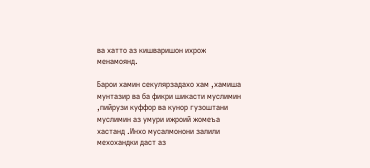ва хатто аз кишваришон ихрож менамоянд.

Барои хамин секулярзадахо хам ,хамиша мунтазир ва ба фикри шикасти муслимин ,пийрузи куффор ва кунор гузоштани муслимин аз умури ижроий жомеъа хастанд .Инхо мусалмонони залили мехохандки даст аз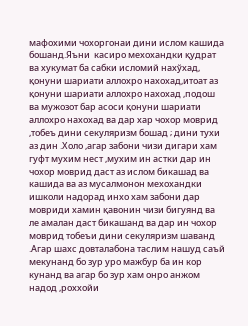мафохими чохоргонаи дини ислом кашида бошанд.Яъни  касиро мехохандки қудрат ва хукумат ба сабки исломий нахўхад, қонуни шариати аллохро нахохад,итоат аз қонуни шариати аллохро нахохад ,подош ва мужозот бар асоси қонуни шариати аллохро нахохад ва дар хар чохор моврид ,тобеъ дини секуляризм бошад ; дини тухи аз дин .Холо ,агар забони чизи дигари хам гуфт мухим нест ,мухим ин астки дар ин чохор моврид даст аз ислом бикашад ва кашида ва аз мусалмонон мехохандки ишколи надорад инхо хам забони дар мовриди хамин қавонин чизи бигуянд ва ле амалан даст бикашанд ва дар ин чохор моврид тобеъи дини секуляризм шаванд .Агар шахс довталабона таслим нашуд саъй мекунанд бо зур уро мажбур ба ин кор кунанд ва агар бо зур хам онро анжом надод ,роххойи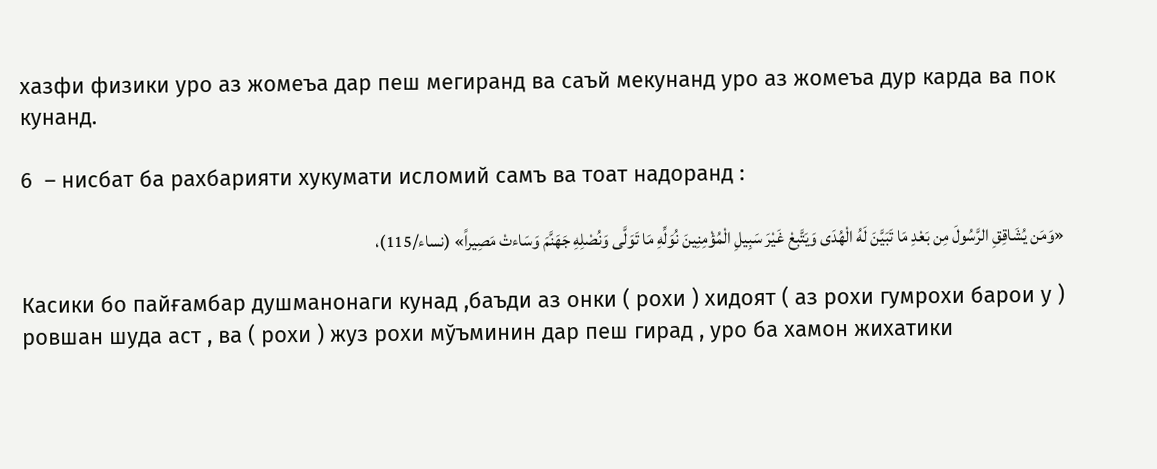хазфи физики уро аз жомеъа дар пеш мегиранд ва саъй мекунанд уро аз жомеъа дур карда ва пок кунанд.

6  – нисбат ба рахбарияти хукумати исломий самъ ва тоат надоранд :

«وَمَن یُشَاقِقِ الرَّسُولَ مِن بَعْدِ مَا تَبَیَّنَ لَهُ الْهُدَى وَیَتَّبِعْ غَیْرَ سَبِیلِ الْمُؤْمِنِینَ نُوَلِّهِ مَا تَوَلَّى وَنُصْلِهِ جَهَنَّمَ وَسَاءتْ مَصِیراً» (نساء/115)،

Касики бо пайғамбар душманонаги кунад ,баъди аз онки ( рохи ) хидоят ( аз рохи гумрохи барои у ) ровшан шуда аст , ва ( рохи ) жуз рохи мўъминин дар пеш гирад , уро ба хамон жихатики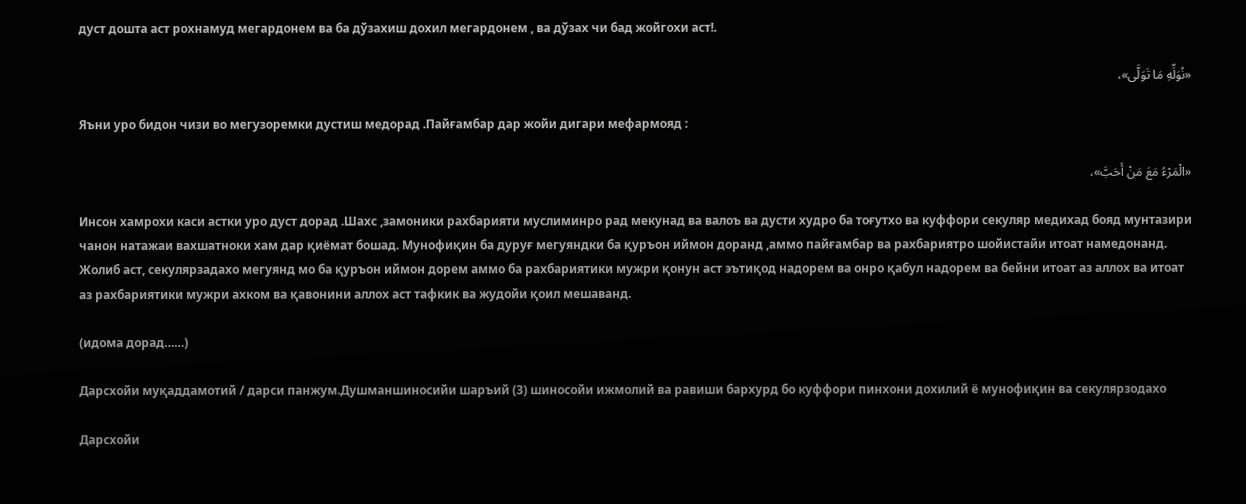дуст дошта аст рохнамуд мегардонем ва ба дўзахиш дохил мегардонем , ва дўзах чи бад жойгохи аст!.

«نُوَلِّهِ مَا تَوَلَّی»،

Яъни уро бидон чизи во мегузоремки дустиш медорад .Пайғамбар дар жойи дигари мефармояд :

«الْمَرْءُ مَعَ مَنْ أَحَبَّ»،

Инсон хамрохи каси астки уро дуст дорад .Шахс ,замоники рахбарияти муслиминро рад мекунад ва валоъ ва дусти худро ба тоғутхо ва куффори секуляр медихад бояд мунтазири чанон натажаи вахшатноки хам дар қиёмат бошад. Мунофиқин ба дуруғ мегуяндки ба қуръон иймон доранд ,аммо пайғамбар ва рахбариятро шойистайи итоат намедонанд. Жолиб аст, секулярзадахо мегуянд мо ба қуръон иймон дорем аммо ба рахбариятики мужри қонун аст эътиқод надорем ва онро қабул надорем ва бейни итоат аз аллох ва итоат аз рахбариятики мужри ахком ва қавонини аллох аст тафкик ва жудойи қоил мешаванд.

(идома дорад……)

Дарсхойи муқаддамотий / дарси панжум.Душманшиносийи шаръий (3) шиносойи ижмолий ва равиши бархурд бо куффори пинхони дохилий ё мунофиқин ва секулярзодахо

Дарсхойи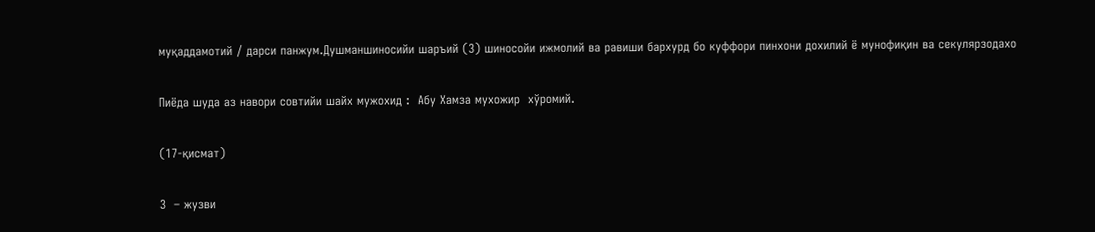муқаддамотий / дарси панжум.Душманшиносийи шаръий (3) шиносойи ижмолий ва равиши бархурд бо куффори пинхони дохилий ё мунофиқин ва секулярзодахо

Пиёда шуда аз навори совтийи шайх мужохид :  Абу Хамза мухожир  хўромий.

(17-қисмат)

3  – жузви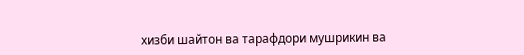хизби шайтон ва тарафдори мушрикин ва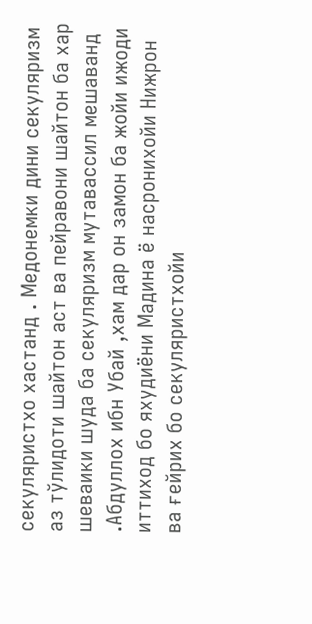секуляристхо хастанд . Медонемки дини секуляризм аз тўлидоти шайтон аст ва пейравони шайтон ба хар шеваики шуда ба секуляризм мутавассил мешаванд .Абдуллох ибн Убай ,хам дар он замон ба жойи ижоди иттиход бо яхудиёни Мадина ё насронихойи Нижрон ва ғейрих бо секуляристхойи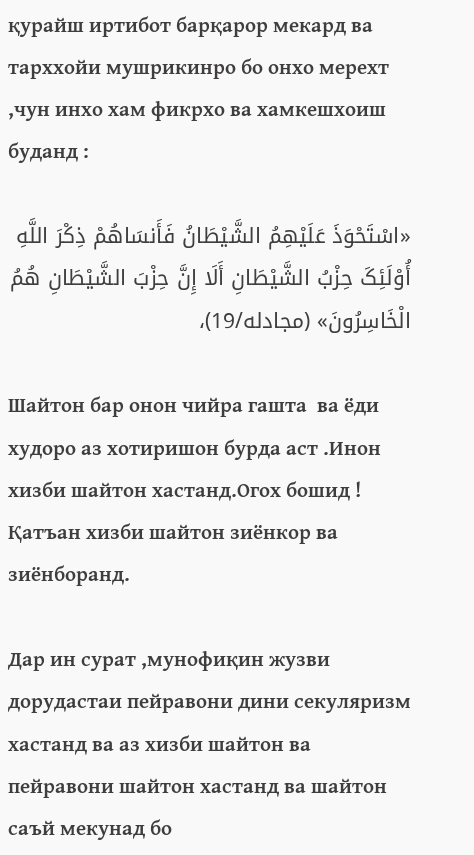қурайш иртибот барқарор мекард ва тарххойи мушрикинро бо онхо мерехт ,чун инхо хам фикрхо ва хамкешхоиш буданд :

«اسْتَحْوَذَ عَلَیْهِمُ الشَّیْطَانُ فَأَنسَاهُمْ ذِکْرَ اللَّهِ أُوْلَئِکَ حِزْبُ الشَّیْطَانِ أَلَا إِنَّ حِزْبَ الشَّیْطَانِ هُمُ الْخَاسِرُونَ» (مجادله/19)،

Шайтон бар онон чийра гашта  ва ёди худоро аз хотиришон бурда аст .Инон хизби шайтон хастанд.Огох бошид ! Қатъан хизби шайтон зиёнкор ва зиёнборанд.

Дар ин сурат ,мунофиқин жузви дорудастаи пейравони дини секуляризм хастанд ва аз хизби шайтон ва пейравони шайтон хастанд ва шайтон саъй мекунад бо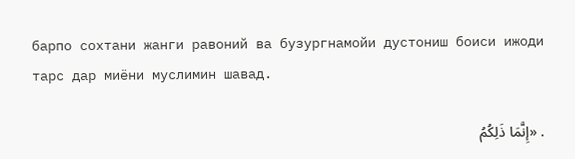барпо сохтани жанги равоний ва бузургнамойи дустониш боиси ижоди тарс дар миёни муслимин шавад.

. «إِنَّمَا ذَلِکُمُ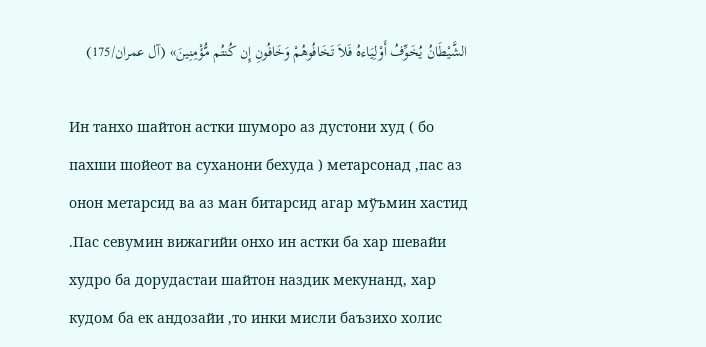الشَّیْطَانُ یُخَوِّفُ أَوْلِیَاءهُ فَلاَ تَخَافُوهُمْ وَخَافُونِ إِن کُنتُم مُّؤْمِنِینَ» (آل عمران/175)

Ин танхо шайтон астки шуморо аз дустони худ ( бо пахши шойеот ва суханони бехуда ) метарсонад ,пас аз онон метарсид ва аз ман битарсид агар мўъмин хастид .Пас севумин вижагийи онхо ин астки ба хар шевайи худро ба дорудастаи шайтон наздик мекунанд, хар кудом ба ек андозайи ,то инки мисли баъзихо холис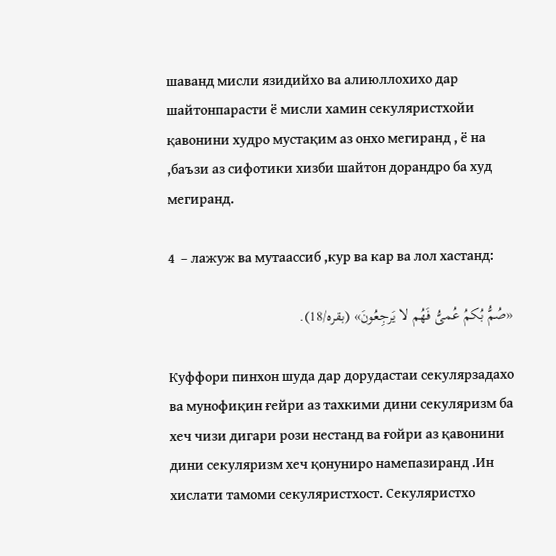шаванд мисли язидийхо ва алиюллохихо дар шайтонпарасти ё мисли хамин секуляристхойи қавонини худро мустақим аз онхо мегиранд , ё на ,баъзи аз сифотики хизби шайтон дорандро ба худ мегиранд.

4  – лажуж ва мутаассиб ,кур ва кар ва лол хастанд:

«صُمُّ بُکمُ عُمیُّ فَهُم لا یَرجِعُونَ» (بقره/18).

Куффори пинхон шуда дар дорудастаи секулярзадахо ва мунофиқин ғейри аз тахкими дини секуляризм ба хеч чизи дигари рози нестанд ва ғойри аз қавонини дини секуляризм хеч қонуниро намепазиранд .Ин хислати тамоми секуляристхост. Секуляристхо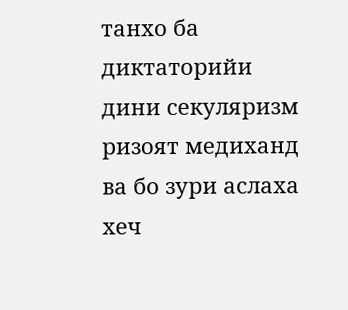танхо ба диктаторийи дини секуляризм ризоят медиханд ва бо зури аслаха хеч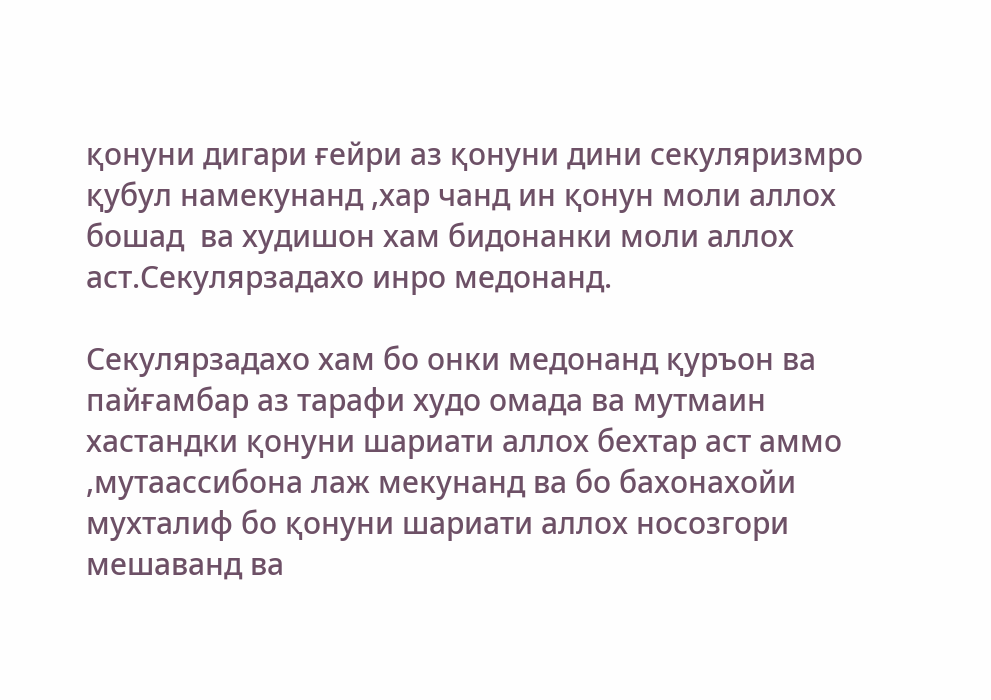қонуни дигари ғейри аз қонуни дини секуляризмро қубул намекунанд ,хар чанд ин қонун моли аллох бошад  ва худишон хам бидонанки моли аллох аст.Секулярзадахо инро медонанд.

Секулярзадахо хам бо онки медонанд қуръон ва пайғамбар аз тарафи худо омада ва мутмаин хастандки қонуни шариати аллох бехтар аст аммо ,мутаассибона лаж мекунанд ва бо бахонахойи мухталиф бо қонуни шариати аллох носозгори мешаванд ва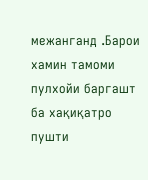межанганд .Барои хамин тамоми пулхойи баргашт ба хақиқатро пушти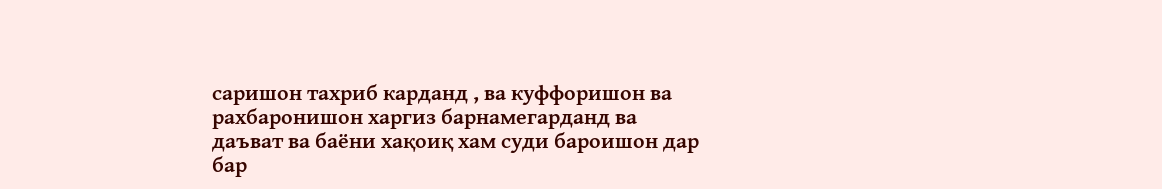саришон тахриб карданд , ва куффоришон ва рахбаронишон харгиз барнамегарданд ва даъват ва баёни хақоиқ хам суди бароишон дар бар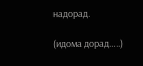надорад.

(идома дорад…..)